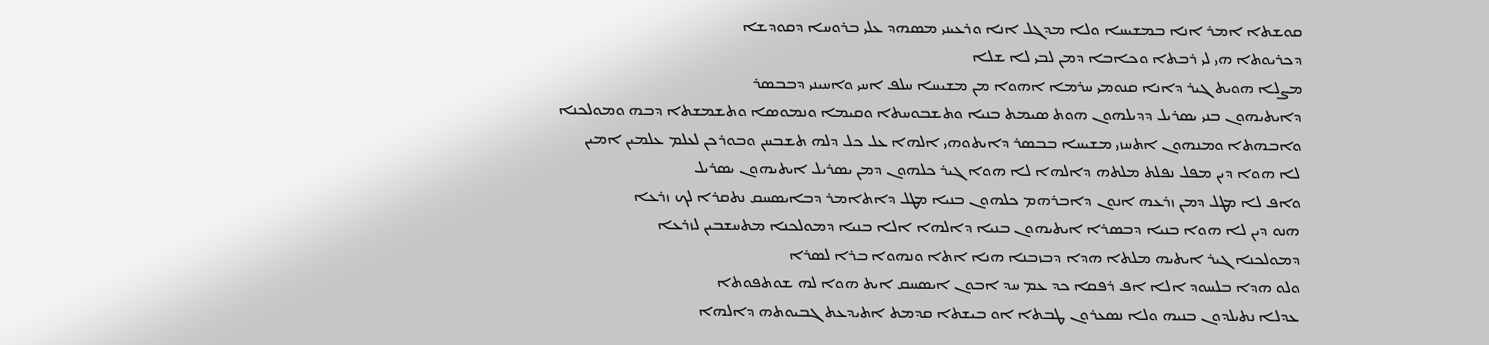ܩܘܫܬܐ ܐܡܪ ܐܢܐ ܒܡܫܝܚܐ ܘܠܐ ܡܕܓܠ ܐܢܐ ܘܪܥܝܢܝ ܡܣܗܕ ܥܠܝ ܒܪܘܚܐ ܕܩܘܕܫܐ
ܕܟܪܝܘܬܐ ܗܝ ܠܝ ܪܒܬܐ ܘܟܐܒܐ ܕܡܢ ܠܒܝ ܠܐ ܫܠܐ
ܡܨܠܐ ܗܘܝܬ ܓܝܪ ܕܐܢܐ ܩܢܘܡܝ ܚܪܡܐ ܐܗܘܐ ܡܢ ܡܫܝܚܐ ܚܠܦ ܐܚܝ ܘܐܚܝܢܝ ܕܒܒܣܪ
ܕܐܝܬܝܗܘܢ ܒܢܝ ܝܣܪܝܠ ܕܕܝܠܗܘܢ ܗܘܬ ܣܝܡܬ ܒܢܝܐ ܘܬܫܒܘܚܬܐ ܘܩܝܡܐ ܘܢܡܘܣܐ ܘܬܫܡܫܬܐ ܕܒܗ ܘܡܘܠܟܢܐ
ܘܐܒܗܬܐ ܘܡܢܗܘܢ ܐܬܚܙܝ ܡܫܝܚܐ ܒܒܣܪ ܕܐܝܬܘܗܝ ܐܠܗܐ ܥܠ ܟܠ ܕܠܗ ܬܫܒܚܢ ܘܒܘܪܟܢ ܠܥܠܡ ܥܠܡܝܢ ܐܡܝܢ
ܠܐ ܗܘܐ ܕܝܢ ܡܦܠ ܢܦܠܬ ܡܠܬܗ ܕܐܠܗܐ ܠܐ ܗܘܐ ܓܝܪ ܟܠܗܘܢ ܕܡܢ ܝܣܪܝܠ ܐܝܬܝܗܘܢ ܝܣܪܝܠ
ܘܐܦ ܠܐ ܡܛܠ ܕܡܢ ܙܪܥܗ ܐܢܘܢ ܕܐܒܪܗܡ ܟܠܗܘܢ ܒܢܝܐ ܡܛܠ ܕܐܬܐܡܪ ܕܒܐܝܣܚܩ ܢܬܩܪܐ ܠܟ ܙܪܥܐ
ܗܢܘ ܕܝܢ ܠܐ ܗܘܐ ܒܢܝܐ ܕܒܣܪܐ ܐܝܬܝܗܘܢ ܒܢܝܐ ܕܐܠܗܐ ܐܠܐ ܒܢܝܐ ܕܡܘܠܟܢܐ ܡܬܚܫܒܝܢ ܠܙܪܥܐ
ܕܡܘܠܟܢܐ ܓܝܪ ܐܝܬܝܗ ܡܠܬܐ ܗܕܐ ܕܒܙܒܢܐ ܗܢܐ ܐܬܐ ܘܢܗܘܐ ܒܪܐ ܠܣܪܐ
ܘܠܘ ܗܕܐ ܒܠܚܘܕ ܐܠܐ ܐܦ ܪܦܩܐ ܟܕ ܥܡ ܚܕ ܐܒܘܢ ܐܝܣܚܩ ܐܝܬ ܗܘܐ ܠܗ ܫܘܬܦܘܬܐ
ܥܕܠܐ ܢܬܝܠܕܘܢ ܒܢܝܗ ܘܠܐ ܢܣܥܪܘܢ ܛܒܬܐ ܐܘ ܒܝܫܬܐ ܩܕܡܬ ܐܬܝܕܥܬ ܓܒܝܘܬܗ ܕܐܠܗܐ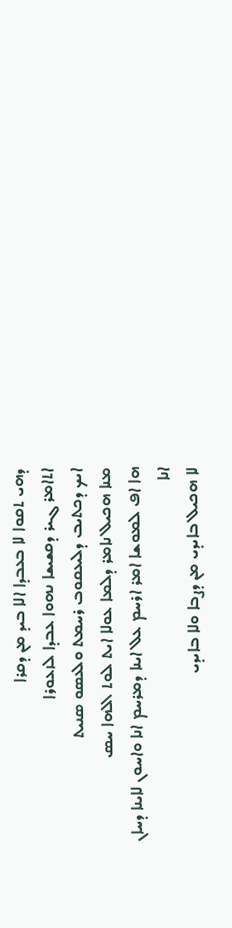ܕܗܝ ܬܩܘܐ ܠܐ ܒܥܒܕܐ ܐܠܐ ܒܝܕ ܡܢ ܕܩܪܐ
ܐܬܐܡܪ ܓܝܪ ܕܩܫܝܫܐ ܢܗܘܐ ܥܒܕܐ ܠܙܥܘܪܐ
ܐܝܟ ܕܟܬܝܒ ܕܠܝܥܩܘܒ ܪܚܡܬ ܘܠܥܣܘ ܣܢܝܬ
ܡܢܐ ܗܟܝܠ ܢܐܡܪ ܕܠܡܐ ܥܘܠܐ ܐܝܬ ܠܘܬ ܐܠܗܐ ܚܣ
ܗܐ ܐܦ ܠܡܘܫܐ ܐܡܪ ܐܪܚܡ ܥܠ ܐܝܢܐ ܕܡܪܚܡ ܐܢܐ ܘܐܚܘܢ ܠܐܝܢܐ ܕܚܐܢ ܐܢܐ
ܠܐ ܗܟܝܠ ܒܐܝܕܝ ܡܢ ܕܨܒܐ ܘܠܐ ܒܐܝܕܝ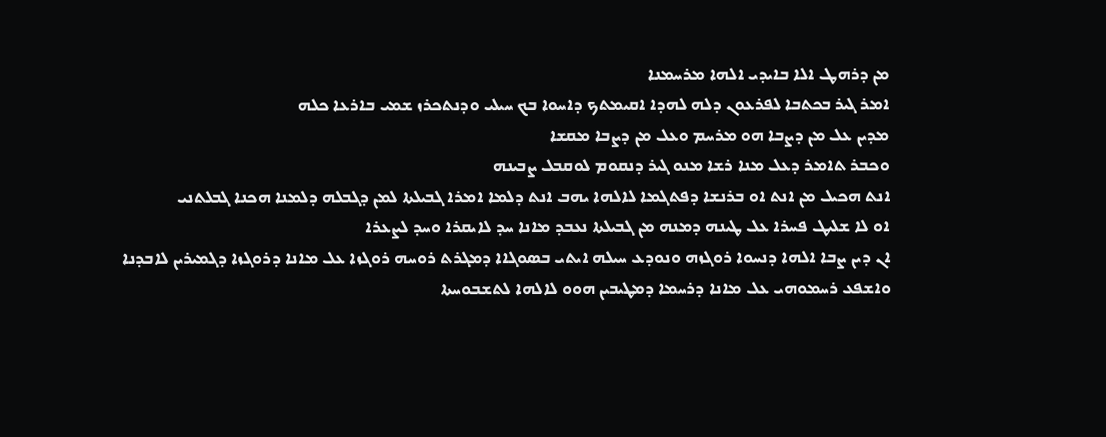ܡܢ ܕܪܗܛ ܐܠܐ ܒܐܝܕܝ ܐܠܗܐ ܡܪܚܡܢܐ
ܐܡܪ ܓܝܪ ܒܟܬܒܐ ܠܦܪܥܘܢ ܕܠܗ ܠܗܕܐ ܐܩܝܡܬܟ ܕܐܚܘܐ ܒܟ ܚܝܠܝ ܘܕܢܬܟܪܙ ܫܡܝ ܒܐܪܥܐ ܟܠܗ
ܡܕܝܢ ܥܠ ܡܢ ܕܨܒܐ ܗܘ ܡܪܚܡ ܘܥܠ ܡܢ ܕܨܒܐ ܡܩܫܐ
ܘܟܒܪ ܬܐܡܪ ܕܥܠ ܡܢܐ ܪܫܐ ܡܢܘ ܓܝܪ ܕܢܩܘܡ ܠܘܩܒܠ ܨܒܝܢܗ
ܐܢܬ ܗܟܝܠ ܡܢ ܐܢܬ ܐܘ ܒܪܢܫܐ ܕܦܬܓܡܐ ܠܐܠܗܐ ܝܗܒ ܐܢܬ ܕܠܡܐ ܐܡܪܐ ܓܒܝܠܬܐ ܠܡܢ ܕܓܒܠܗ ܕܠܡܢܐ ܗܟܢܐ ܓܒܠܬܢܝ
ܐܘ ܠܐ ܫܠܝܛ ܦܚܪܐ ܥܠ ܛܝܢܗ ܕܡܢܗ ܡܢ ܓܒܝܠܬܐ ܢܥܒܕ ܡܐܢܐ ܚܕ ܠܐܝܩܪܐ ܘܚܕ ܠܨܥܪܐ
ܐܢ ܕܝܢ ܨܒܐ ܐܠܗܐ ܕܢܚܘܐ ܪܘܓܙܗ ܘܢܘܕܥ ܚܝܠܗ ܐܝܬܝ ܒܣܘܓܐܐ ܕܡܓܪܬ ܪܘܚܗ ܪܘܓܙܐ ܥܠ ܡܐܢܐ ܕܪܘܓܙܐ ܕܓܡܝܪܝܢ ܠܐܒܕܢܐ
ܘܐܫܦܥ ܪܚܡܘܗܝ ܥܠ ܡܐܢܐ ܕܪܚܡܐ ܕܡܛܝܒܝܢ ܗܘܘ ܠܐܠܗܐ ܠܬܫܒܘܚܬܐ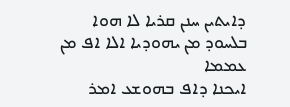ܕܐܝܬܝܢ ܚܢܢ ܩܪܝܐ ܠܐ ܗܘܐ ܒܠܚܘܕ ܡܢ ܝܗܘܕܝܐ ܐܠܐ ܐܦ ܡܢ ܥܡܡܐ
ܐܝܟܢܐ ܕܐܦ ܒܗܘܫܥ ܐܡܪ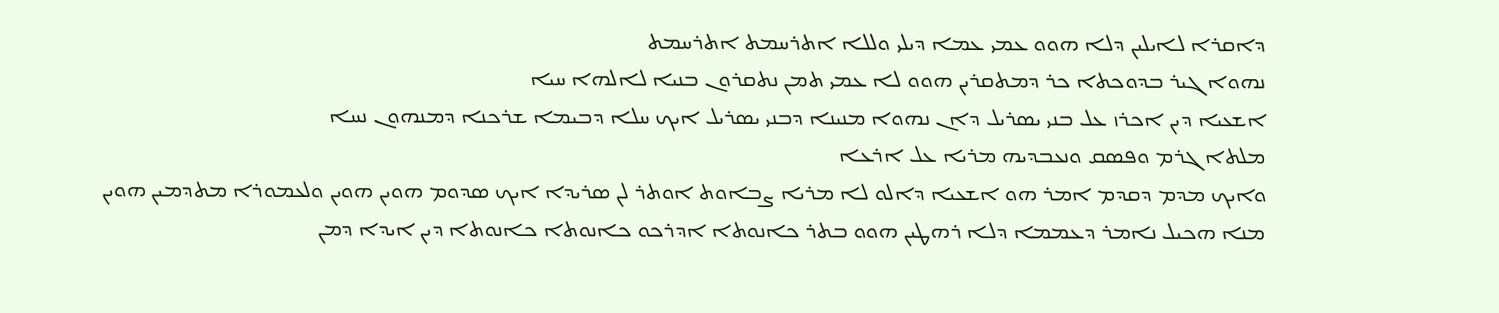ܕܐܩܪܐ ܠܐܝܠܝܢ ܕܠܐ ܗܘܘ ܥܡܝ ܥܡܐ ܕܝܠܝ ܘܠܠܐ ܐܬܪܚܡܬ ܐܬܪܚܡܬ
ܢܗܘܐ ܓܝܪ ܒܕܘܟܬܐ ܟܪ ܕܡܬܩܪܝܢ ܗܘܘ ܠܐ ܥܡܝ ܬܡܢ ܢܬܩܪܘܢ ܒܢܝܐ ܠܐܠܗܐ ܚܝܐ
ܐܫܥܝܐ ܕܝܢ ܐܟܪܙ ܥܠ ܒܢܝ ܝܣܪܝܠ ܕܐܢ ܢܗܘܐ ܡܢܝܢܐ ܕܒܢܝ ܝܣܪܝܠ ܐܝܟ ܚܠܐ ܕܒܝܡܐ ܫܪܟܢܐ ܕܡܢܗܘܢ ܢܚܐ
ܡܠܬܐ ܓܪܡ ܘܦܣܩ ܘܢܥܒܕܝܗ ܡܪܝܐ ܥܠ ܐܪܥܐ
ܘܐܝܟ ܡܕܡ ܕܩܕܡ ܐܡܪ ܗܘ ܐܫܥܝܐ ܕܐܠܘ ܠܐ ܡܪܝܐ ܨܒܐܘܬ ܐܘܬܪ ܠܢ ܣܪܝܕܐ ܐܝܟ ܣܕܘܡ ܗܘܝܢ ܗܘܝܢ ܘܠܥܡܘܪܐ ܡܬܕܡܝܢ ܗܘܝܢ
ܡܢܐ ܗܟܝܠ ܢܐܡܪ ܕܥܡܡܐ ܕܠܐ ܪܗܛܝܢ ܗܘܘ ܒܬܪ ܟܐܢܘܬܐ ܐܕܪܟܘ ܟܐܢܘܬܐ ܟܐܢܘܬܐ ܕܝܢ ܐܝܕܐ ܕܡܢ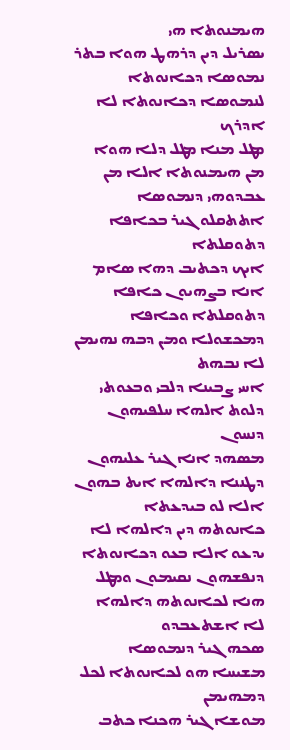ܗܝܡܢܘܬܐ ܗܝ
ܝܣܪܝܠ ܕܝܢ ܕܪܗܛ ܗܘܐ ܒܬܪ ܢܡܘܣܐ ܕܟܐܢܘܬܐ ܠܢܡܘܣܐ ܕܟܐܢܘܬܐ ܠܐ ܐܕܪܟ
ܡܛܠ ܡܢܐ ܡܛܠ ܕܠܐ ܗܘܐ ܡܢ ܗܝܡܢܘܬܐ ܐܠܐ ܡܢ ܥܒܕܘܗܝ ܕܢܡܘܣܐ ܐܬܬܩܠܘ ܓܝܪ ܒܟܐܦܐ ܕܬܘܩܠܬܐ
ܐܝܟ ܕܟܬܝܒ ܕܗܐ ܣܐܡ ܐܢܐ ܒܨܗܝܘܢ ܟܐܦܐ ܕܬܘܩܠܬܐ ܘܟܐܦܐ ܕܡܟܫܘܠܐ ܘܡܢ ܕܒܗ ܢܗܝܡܢ ܠܐ ܢܒܗܬ
ܐܚܝ ܨܒܝܢܐ ܕܠܒܝ ܘܒܥܘܬܝ ܕܠܘܬ ܐܠܗܐ ܚܠܦܝܗܘܢ ܕܢܚܘܢ
ܡܣܗܕ ܐܢܐ ܓܝܪ ܥܠܝܗܘܢ ܕܛܢܢܐ ܕܐܠܗܐ ܐܝܬ ܒܗܘܢ ܐܠܐ ܠܘ ܒܝܕܥܬܐ
ܟܐܢܘܬܗ ܕܝܢ ܕܐܠܗܐ ܠܐ ܝܕܥܘ ܐܠܐ ܒܥܘ ܕܟܐܢܘܬܐ ܕܢܦܫܗܘܢ ܢܩܝܡܘܢ ܘܡܛܠ ܗܢܐ ܠܟܐܢܘܬܗ ܕܐܠܗܐ ܠܐ ܐܫܬܥܒܕܘ
ܣܟܗ ܓܝܪ ܕܢܡܘܣܐ ܡܫܝܚܐ ܗܘ ܠܟܐܢܘܬܐ ܠܟܠ ܕܡܗܝܡܢ
ܡܘܫܐ ܓܝܪ ܗܟܢܐ ܟܬܒ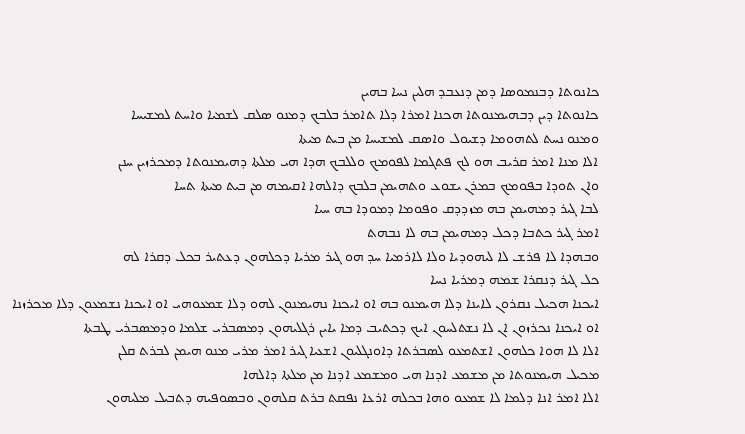ܟܐܢܘܬܐ ܕܒܢܡܘܣܐ ܕܡܢ ܕܢܥܒܕ ܗܠܝܢ ܢܚܐ ܒܗܝܢ
ܟܐܢܘܬܐ ܕܝܢ ܕܒܗܝܡܢܘܬܐ ܗܟܢܐ ܐܡܪܐ ܕܠܐ ܬܐܡܪ ܒܠܒܟ ܕܡܢܘ ܣܠܩ ܠܫܡܝܐ ܘܐܚܬ ܠܡܫܝܚܐ
ܘܡܢܘ ܢܚܬ ܠܬܗܘܡܐ ܕܫܝܘܠ ܘܐܣܩ ܠܡܫܝܚܐ ܡܢ ܒܝܬ ܡܝܬܐ
ܐܠܐ ܡܢܐ ܐܡܪ ܩܪܝܒ ܗܘ ܠܟ ܦܬܓܡܐ ܠܦܘܡܟ ܘܠܠܒܟ ܗܕܐ ܗܝ ܡܠܬܐ ܕܗܝܡܢܘܬܐ ܕܡܟܪܙܝܢ ܚܢܢ
ܘܐܢ ܬܘܕܐ ܒܦܘܡܟ ܒܡܪܢ ܝܫܘܥ ܘܬܗܝܡܢ ܒܠܒܟ ܕܐܠܗܐ ܐܩܝܡܗ ܡܢ ܒܝܬ ܡܝܬܐ ܬܚܐ
ܠܒܐ ܓܝܪ ܕܡܗܝܡܢ ܒܗ ܡܙܕܕܩ ܘܦܘܡܐ ܕܡܘܕܐ ܒܗ ܚܝܐ
ܐܡܪ ܓܝܪ ܟܬܒܐ ܕܟܠ ܕܡܗܝܡܢ ܒܗ ܠܐ ܢܒܗܬ
ܘܒܗܕܐ ܠܐ ܦܪܫ ܠܐ ܠܝܗܘܕܝܐ ܘܠܐ ܠܐܪܡܝܐ ܚܕ ܗܘ ܓܝܪ ܡܪܝܐ ܕܟܠܗܘܢ ܕܥܬܝܪ ܒܟܠ ܕܩܪܐ ܠܗ
ܟܠ ܓܝܪ ܕܢܩܪܐ ܫܡܗ ܕܡܪܝܐ ܢܚܐ
ܐܝܟܢܐ ܗܟܝܠ ܢܩܪܘܢ ܠܐܝܢܐ ܕܠܐ ܗܝܡܢܘ ܒܗ ܐܘ ܐܝܟܢܐ ܢܗܝܡܢܘܢ ܠܗܘ ܕܠܐ ܫܡܥܘܗܝ ܐܘ ܐܝܟܢܐ ܢܫܡܥܘܢ ܕܠܐ ܡܟܪܙܢܐ
ܐܘ ܐܝܟܢܐ ܢܟܪܙܘܢ ܐܢ ܠܐ ܢܫܬܠܚܘܢ ܐܝܟ ܕܟܬܝܒ ܕܡܐ ܝܐܝܢ ܪܓܠܝܗܘܢ ܕܡܣܒܪܝ ܫܠܡܐ ܘܕܡܣܒܪܝ ܛܒܬܐ
ܐܠܐ ܠܐ ܗܘܐ ܟܠܗܘܢ ܐܫܬܡܥܘ ܠܣܒܪܬܐ ܕܐܘܢܓܠܝܘܢ ܐܫܥܝܐ ܓܝܪ ܐܡܪ ܡܪܝ ܡܢܘ ܗܝܡܢ ܠܒܪܬ ܩܠܢ
ܡܟܝܠ ܗܝܡܢܘܬܐ ܡܢ ܡܫܡܥ ܐܕܢܐ ܗܝ ܘܡܫܡܥ ܐܕܢܐ ܡܢ ܡܠܬܐ ܕܐܠܗܐ
ܐܠܐ ܐܡܪ ܐܢܐ ܕܠܡܐ ܠܐ ܫܡܥܘ ܘܗܐ ܒܟܠܗ ܐܪܥܐ ܢܦܩܬ ܒܪܬ ܩܠܗܘܢ ܘܒܣܘܦܝܗ ܕܬܒܝܠ ܡܠܝܗܘܢ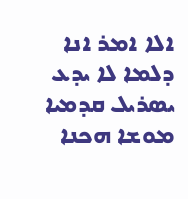ܐܠܐ ܐܡܪ ܐܢܐ ܕܠܡܐ ܠܐ ܝܕܥ ܝܣܪܝܠ ܩܕܡܝܐ ܡܘܫܐ ܗܟܢܐ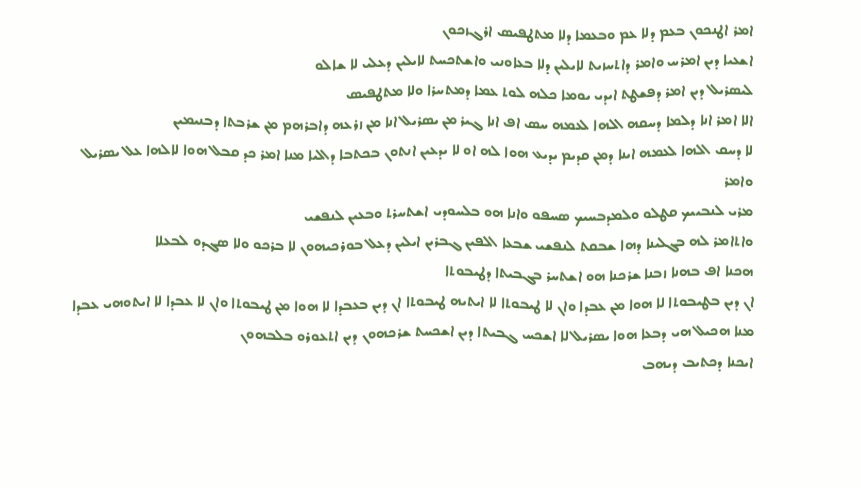ܐܡܪ ܐܛܢܟܘܢ ܒܥܡ ܕܠܐ ܥܡ ܘܒܥܡܐ ܕܠܐ ܡܬܛܦܝܣ ܐܪܓܙܟܘܢ
ܐܫܥܝܐ ܕܝܢ ܐܡܪܚ ܘܐܡܪ ܕܐܬܚܙܝܬ ܠܐܝܠܝܢ ܕܠܐ ܒܥܐܘܢܝ ܘܐܫܬܟܚܬ ܠܐܝܠܝܢ ܕܥܠܝ ܠܐ ܫܐܠܘ
ܠܝܣܪܝܠ ܕܝܢ ܐܡܪ ܕܦܫܛܬ ܐܝܕܝ ܝܘܡܐ ܟܠܗ ܠܘܬ ܥܡܐ ܕܡܬܚܪܐ ܘܠܐ ܡܬܛܦܝܣ
ܐܠܐ ܐܡܪ ܐܢܐ ܕܠܡܐ ܕܚܩܗ ܐܠܗܐ ܠܥܡܗ ܚܣ ܐܦ ܐܢܐ ܓܝܪ ܡܢ ܝܣܪܝܠ ܐܢܐ ܡܢ ܙܪܥܗ ܕܐܒܪܗܡ ܡܢ ܫܪܒܬܐ ܕܒܢܝܡܝܢ
ܠܐ ܕܚܩ ܐܠܗܐ ܠܥܡܗ ܐܝܢܐ ܕܡܢ ܩܕܝܡ ܝܕܝܥ ܗܘܐ ܠܗ ܐܘ ܠܐ ܝܕܥܝܢ ܐܢܬܘܢ ܒܟܬܒܐ ܕܐܠܝܐ ܡܢܐ ܐܡܪ ܟܕ ܩܒܠ ܗܘܐ ܠܐܠܗܐ ܥܠ ܝܣܪܝܠ ܘܐܡܪ
ܡܪܝ ܠܢܒܝܝܟ ܩܛܠܘ ܘܠܡܕܒܚܝܟ ܣܚܦܘ ܘܐܢܐ ܗܘ ܒܠܚܘܕܝ ܐܫܬܚܪܬ ܘܒܥܝܢ ܠܢܦܫܝ
ܘܐܬܐܡܪ ܠܗ ܒܓܠܝܢܐ ܕܗܐ ܫܒܩܬ ܠܢܦܫܝ ܫܒܥܐ ܐܠܦܝܢ ܓܒܪܝܢ ܐܝܠܝܢ ܕܥܠ ܒܘܪܟܝܗܘܢ ܠܐ ܒܪܟܘ ܘܠܐ ܣܓܕܘ ܠܒܥܠܐ
ܗܟܢܐ ܐܦ ܒܗܢܐ ܙܒܢܐ ܫܪܟܢܐ ܗܘ ܐܫܬܚܪ ܒܓܒܝܬܐ ܕܛܝܒܘܬܐ
ܐܢ ܕܝܢ ܒܛܝܒܘܬܐ ܠܐ ܗܘܐ ܡܢ ܥܒܕܐ ܘܐܢ ܠܐ ܛܝܒܘܬܐ ܠܐ ܐܝܬܝܗ ܛܝܒܘܬܐ ܐܢ ܕܝܢ ܒܥܒܕܐ ܠܐ ܗܘܐ ܡܢ ܛܝܒܘܬܐ ܘܐܢ ܠܐ ܥܒܕܐ ܠܐ ܐܝܬܘܗܝ ܥܒܕܐ
ܡܢܐ ܗܟܝܠ ܗܝ ܕܒܥܐ ܗܘܐ ܝܣܪܝܠ ܠܐ ܐܫܟܚ ܓܒܝܬܐ ܕܝܢ ܐܫܟܚܬ ܫܪܟܗܘܢ ܕܝܢ ܐܬܥܘܪܘ ܒܠܒܗܘܢ
ܐܝܟܢܐ ܕܟܬܝܒ ܕܝܗܒ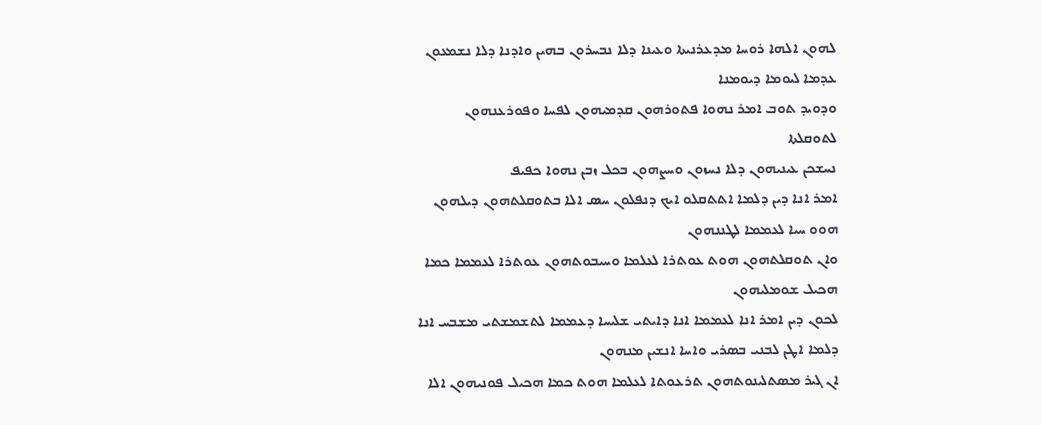ܠܗܘܢ ܐܠܗܐ ܪܘܚܐ ܡܕܥܪܢܝܬܐ ܘܥܝܢܐ ܕܠܐ ܢܒܚܪܘܢ ܒܗܝܢ ܘܐܕܢܐ ܕܠܐ ܢܫܡܥܘܢ ܥܕܡܐ ܠܝܘܡܐ ܕܝܘܡܢܐ
ܘܕܘܝܕ ܬܘܒ ܐܡܪ ܢܗܘܐ ܦܬܘܪܗܘܢ ܩܕܡܝܗܘܢ ܠܦܚܐ ܘܦܘܪܥܢܗܘܢ ܠܬܘܩܠܬܐ
ܢܚܫܟܢ ܥܝܢܝܗܘܢ ܕܠܐ ܢܚܙܘܢ ܘܚܨܗܘܢ ܒܟܠ ܙܒܢ ܢܗܘܐ ܟܦܝܦ
ܐܡܪ ܐܢܐ ܕܝܢ ܕܠܡܐ ܐܬܬܩܠܘ ܐܝܟ ܕܢܦܠܘܢ ܚܣ ܐܠܐ ܒܬܘܩܠܬܗܘܢ ܕܝܠܗܘܢ ܗܘܘ ܚܝܐ ܠܥܡܡܐ ܠܛܢܢܗܘܢ
ܘܐܢ ܬܘܩܠܬܗܘܢ ܗܘܬ ܥܘܬܪܐ ܠܥܠܡܐ ܘܚܝܒܘܬܗܘܢ ܥܘܬܪܐ ܠܥܡܡܐ ܟܡܐ ܗܟܝܠ ܫܘܡܠܝܗܘܢ
ܠܟܘܢ ܕܝܢ ܐܡܪ ܐܢܐ ܠܥܡܡܐ ܐܢܐ ܕܐܝܬܝ ܫܠܝܚܐ ܕܥܡܡܐ ܠܬܫܡܫܬܝ ܡܫܒܚ ܐܢܐ
ܕܠܡܐ ܐܛܢ ܠܒܢܝ ܒܣܪܝ ܘܐܚܐ ܐܢܫܝܢ ܡܢܗܘܢ
ܐܢ ܓܝܪ ܡܣܬܠܝܢܘܬܗܘܢ ܬܪܥܘܬܐ ܠܥܠܡܐ ܗܘܬ ܟܡܐ ܗܟܝܠ ܦܘܢܝܗܘܢ ܐܠܐ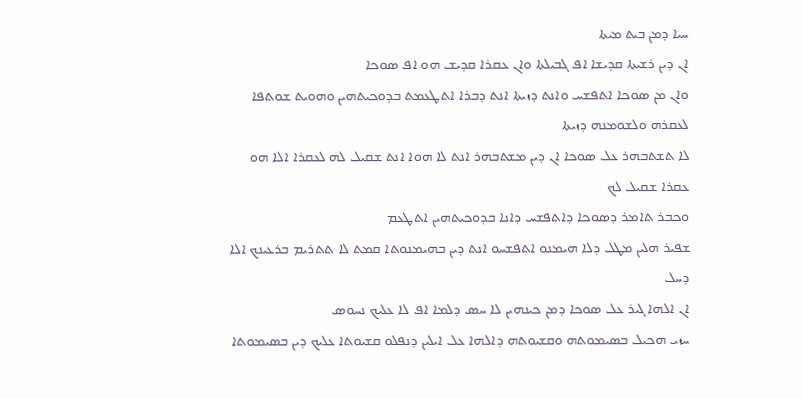ܚܝܐ ܕܡܢ ܒܝܬ ܡܝܬܐ
ܐܢ ܕܝܢ ܪܫܝܬܐ ܩܕܝܫܐ ܐܦ ܓܒܝܠܬܐ ܘܐܢ ܥܩܪܐ ܩܕܝܫ ܗܘ ܐܦ ܣܘܟܐ
ܘܐܢ ܡܢ ܣܘܟܐ ܐܬܦܫܚ ܘܐܢܬ ܕܙܝܬܐ ܐܢܬ ܕܒܪܐ ܐܬܛܥܡܬ ܒܕܘܟܝܬܗܝܢ ܘܗܘܝܬ ܫܘܬܦܐ ܠܥܩܪܗ ܘܠܫܘܡܢܗ ܕܙܝܬܐ
ܠܐ ܬܫܬܒܗܪ ܥܠ ܣܘܟܐ ܐܢ ܕܝܢ ܡܫܬܒܗܪ ܐܢܬ ܠܐ ܗܘܐ ܐܢܬ ܫܩܝܠ ܠܗ ܠܥܩܪܐ ܐܠܐ ܗܘ ܥܩܪܐ ܫܩܝܠ ܠܟ
ܘܟܒܪ ܬܐܡܪ ܕܣܘܟܐ ܕܐܬܦܫܚ ܕܐܢܐ ܒܕܘܟܝܬܗܝܢ ܐܬܛܥܡ
ܫܦܝܪ ܗܠܝܢ ܡܛܠ ܕܠܐ ܗܝܡܢܘ ܐܬܦܫܚܘ ܐܢܬ ܕܝܢ ܒܗܝܡܢܘܬܐ ܩܡܬ ܠܐ ܬܬܪܝܡ ܒܪܥܝܢܟ ܐܠܐ ܕܚܠ
ܐܢ ܐܠܗܐ ܓܝܪ ܥܠ ܣܘܟܐ ܕܡܢ ܟܝܢܗܝܢ ܠܐ ܚܣ ܕܠܡܐ ܐܦ ܠܐ ܥܠܝܟ ܢܚܘܣ
ܚܙܝ ܗܟܝܠ ܒܣܝܡܘܬܗ ܘܩܫܝܘܬܗ ܕܐܠܗܐ ܥܠ ܐܝܠܝܢ ܕܢܦܠܘ ܩܫܝܘܬܐ ܥܠܝܟ ܕܝܢ ܒܣܝܡܘܬܐ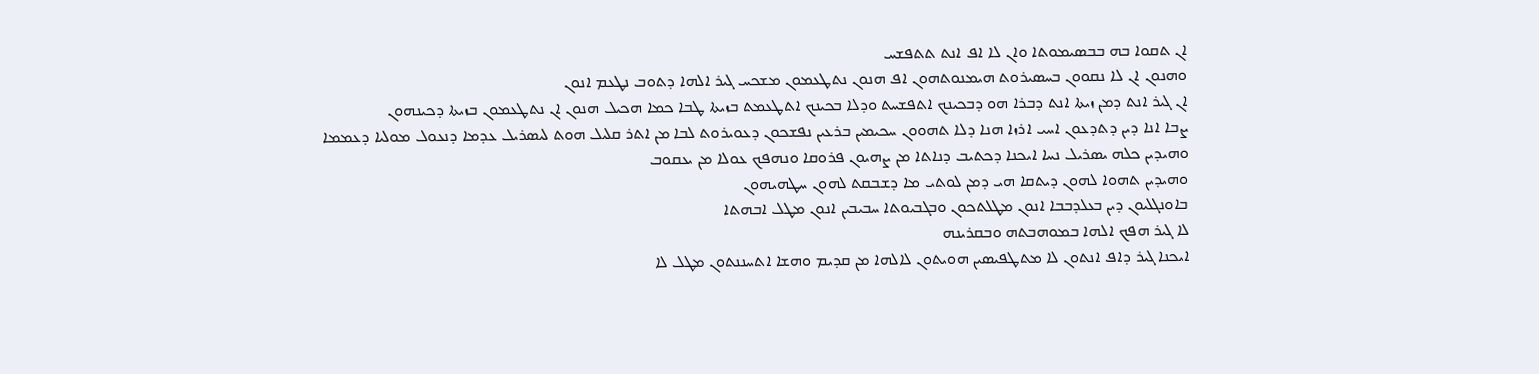ܐܢ ܬܩܘܐ ܒܗ ܒܒܣܝܡܘܬܐ ܘܐܢ ܠܐ ܐܦ ܐܢܬ ܬܬܦܫܚ
ܘܗܢܘܢ ܐܢ ܠܐ ܢܩܘܘܢ ܒܚܣܝܪܘܬ ܗܝܡܢܘܬܗܘܢ ܐܦ ܗܢܘܢ ܢܬܛܥܡܘܢ ܡܫܟܚ ܓܝܪ ܐܠܗܐ ܕܬܘܒ ܢܛܥܡ ܐܢܘܢ
ܐܢ ܓܝܪ ܐܢܬ ܕܡܢ ܙܝܬܐ ܐܢܬ ܕܒܪܐ ܗܘ ܕܒܟܝܢܟ ܐܬܦܫܚܬ ܘܕܠܐ ܒܟܝܢܟ ܐܬܛܥܡܬ ܒܙܝܬܐ ܛܒܐ ܟܡܐ ܗܟܝܠ ܗܢܘܢ ܐܢ ܢܬܛܥܡܘܢ ܒܙܝܬܐ ܕܟܝܢܗܘܢ
ܨܒܐ ܐܢܐ ܕܝܢ ܕܬܕܥܘܢ ܐܚܝ ܐܪܙܐ ܗܢܐ ܕܠܐ ܬܗܘܘܢ ܚܟܝܡܝܢ ܒܪܥܝܢ ܢܦܫܟܘܢ ܕܥܘܝܪܘܬ ܠܒܐ ܡܢ ܐܬܪ ܩܠܝܠ ܗܘܬ ܠܝܣܪܝܠ ܥܕܡܐ ܕܢܥܘܠ ܡܘܠܝܐ ܕܥܡܡܐ
ܘܗܝܕܝܢ ܟܠܗ ܝܣܪܝܠ ܢܚܐ ܐܝܟܢܐ ܕܟܬܝܒ ܕܢܐܬܐ ܡܢ ܨܗܝܘܢ ܦܪܘܩܐ ܘܢܗܦܟ ܥܘܠܐ ܡܢ ܝܥܩܘܒ
ܘܗܝܕܝܢ ܬܗܘܐ ܠܗܘܢ ܕܝܬܩܐ ܗܝ ܕܡܢ ܠܘܬܝ ܡܐ ܕܫܒܩܬ ܠܗܘܢ ܚܛܗܝܗܘܢ
ܒܐܘܢܓܠܝܘܢ ܕܝܢ ܒܥܠܕܒܒܐ ܐܢܘܢ ܡܛܠܬܟܘܢ ܘܒܓܒܝܘܬܐ ܚܒܝܒܝܢ ܐܢܘܢ ܡܛܠ ܐܒܗܬܐ
ܠܐ ܓܝܪ ܗܦܟ ܐܠܗܐ ܒܡܘܗܒܬܗ ܘܒܩܪܝܢܗ
ܐܝܟܢܐ ܓܝܪ ܕܐܦ ܐܢܬܘܢ ܠܐ ܡܬܛܦܝܣܝܢ ܗܘܝܬܘܢ ܠܐܠܗܐ ܡܢ ܩܕܝܡ ܘܗܫܐ ܐܬܚܢܢܬܘܢ ܡܛܠ ܠܐ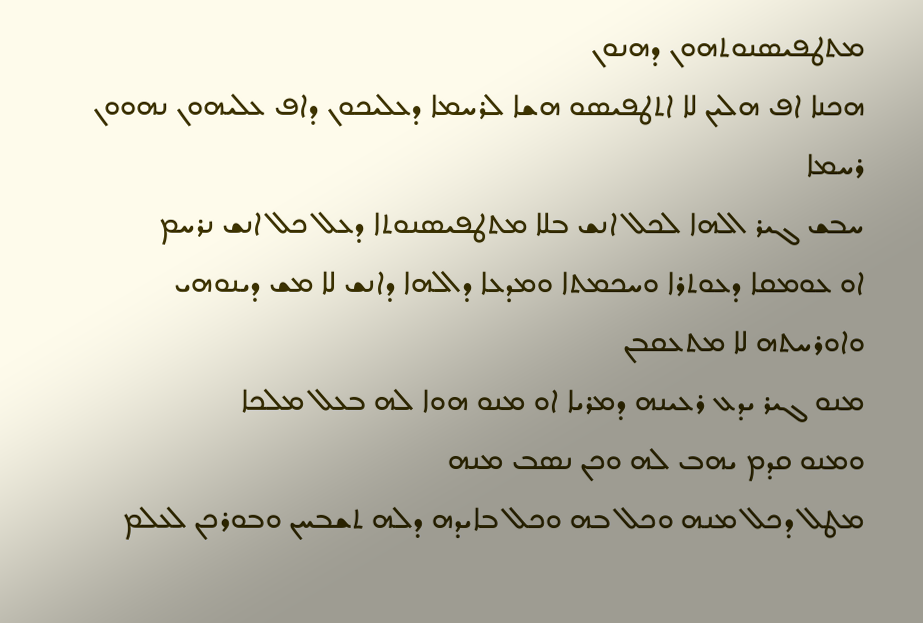ܡܬܛܦܝܣܢܘܬܗܘܢ ܕܗܢܘܢ
ܗܟܢܐ ܐܦ ܗܠܝܢ ܠܐ ܐܬܛܦܝܣܘ ܗܫܐ ܠܪܚܡܐ ܕܥܠܝܟܘܢ ܕܐܦ ܥܠܝܗܘܢ ܢܗܘܘܢ ܪܚܡܐ
ܚܒܫ ܓܝܪ ܐܠܗܐ ܠܟܠ ܐܢܫ ܒܠܐ ܡܬܛܦܝܣܢܘܬܐ ܕܥܠ ܟܠ ܐܢܫ ܢܪܚܡ
ܐܘ ܥܘܡܩܐ ܕܥܘܬܪܐ ܘܚܟܡܬܐ ܘܡܕܥܐ ܕܐܠܗܐ ܕܐܢܫ ܠܐ ܡܫ ܕܝܢܘܗܝ ܘܐܘܪܚܬܗ ܠܐ ܡܬܥܩܒܢ
ܡܢܘ ܓܝܪ ܝܕܥ ܪܥܝܢܗ ܕܡܪܝܐ ܐܘ ܡܢܘ ܗܘܐ ܠܗ ܒܥܠ ܡܠܟܐ
ܘܡܢܘ ܩܕܡ ܝܗܒ ܠܗ ܘܟܢ ܢܣܒ ܡܢܗ
ܡܛܠ ܕܟܠ ܡܢܗ ܘܟܠ ܒܗ ܘܟܠ ܒܐܝܕܗ ܕܠܗ ܬܫܒܚܢ ܘܒܘܪܟܢ ܠܥܠܡ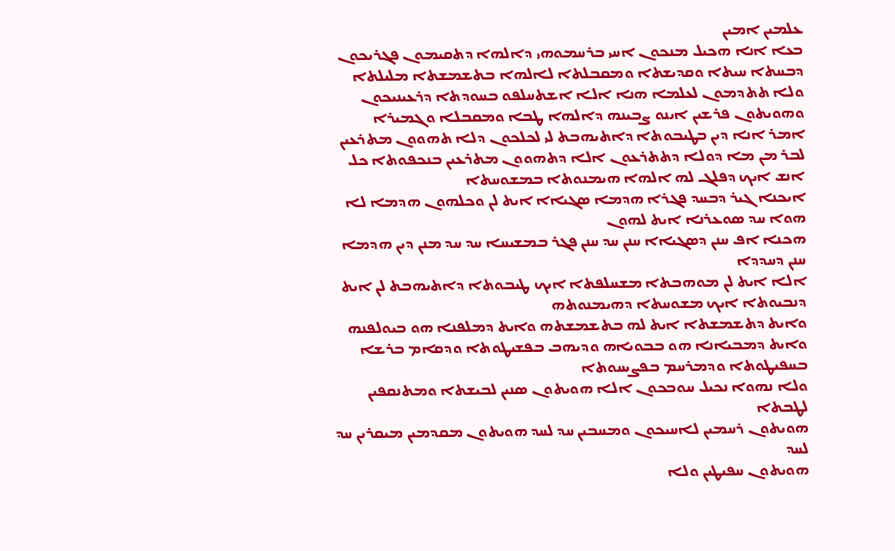ܥܠܡܝܢ ܐܡܝܢ
ܒܥܐ ܐܢܐ ܗܟܝܠ ܡܢܟܘܢ ܐܚܝ ܒܪܚܡܘܗܝ ܕܐܠܗܐ ܕܬܩܝܡܘܢ ܦܓܪܝܟܘܢ ܕܒܚܬܐ ܚܝܬܐ ܘܩܕܝܫܬܐ ܘܡܩܒܠܬܐ ܠܐܠܗܐ ܒܬܫܡܫܬܐ ܡܠܝܠܬܐ
ܘܠܐ ܬܬܕܡܘܢ ܠܥܠܡܐ ܗܢܐ ܐܠܐ ܐܫܬܚܠܦܘ ܒܚܘܕܬܐ ܕܪܥܝܢܝܟܘܢ ܘܗܘܝܬܘܢ ܦܪܫܝܢ ܐܝܢܘ ܨܒܝܢܗ ܕܐܠܗܐ ܛܒܐ ܘܡܩܒܠܐ ܘܓܡܝܪܐ
ܐܡܪ ܐܢܐ ܕܝܢ ܒܛܝܒܘܬܐ ܕܐܬܝܗܒܬ ܠܝ ܠܟܠܟܘܢ ܕܠܐ ܬܗܘܘܢ ܡܬܪܥܝܢ ܠܒܪ ܡܢ ܡܐ ܕܘܠܐ ܕܬܬܪܥܘܢ ܐܠܐ ܕܬܗܘܘܢ ܡܬܪܥܝܢ ܒܢܟܦܘܬܐ ܟܠ ܐܢܫ ܐܝܟ ܕܦܠܓ ܠܗ ܐܠܗܐ ܗܝܡܢܘܬܐ ܒܡܫܘܚܬܐ
ܐܝܟܢܐ ܓܝܪ ܕܒܚܕ ܦܓܪܐ ܗܕܡܐ ܣܓܝܐܐ ܐܝܬ ܠܢ ܘܟܠܗܘܢ ܗܕܡܐ ܠܐ ܗܘܐ ܚܕ ܣܘܥܪܢܐ ܐܝܬ ܠܗܘܢ
ܗܟܢܐ ܐܦ ܚܢܢ ܕܣܓܝܐܐ ܚܢܢ ܚܕ ܚܢܢ ܦܓܪ ܒܡܫܝܚܐ ܚܕ ܚܕ ܡܢܢ ܕܝܢ ܗܕܡܐ ܚܢܢ ܕܚܕܕܐ
ܐܠܐ ܐܝܬ ܠܢ ܡܘܗܒܬܐ ܡܫܚܠܦܬܐ ܐܝܟ ܛܝܒܘܬܐ ܕܐܬܝܗܒܬ ܠܢ ܐܝܬ ܕܢܒܝܘܬܐ ܐܝܟ ܡܫܘܚܬܐ ܕܗܝܡܢܘܬܗ
ܘܐܝܬ ܕܬܫܡܫܬܐ ܐܝܬ ܠܗ ܒܬܫܡܫܬܗ ܘܐܝܬ ܕܡܠܦܢܐ ܗܘ ܒܝܘܠܦܢܗ
ܘܐܝܬ ܕܡܒܝܐܢܐ ܗܘ ܒܒܘܝܐܗ ܘܕܝܗܒ ܒܦܫܝܛܘܬܐ ܘܕܩܐܡ ܒܪܫܐ ܒܚܦܝܛܘܬܐ ܘܕܡܪܚܡ ܒܦܨܝܚܘܬܐ
ܘܠܐ ܢܗܘܐ ܢܟܝܠ ܚܘܒܟܘܢ ܐܠܐ ܗܘܝܬܘܢ ܣܢܝܢ ܠܒܝܫܬܐ ܘܡܬܢܩܦܝܢ ܠܛܒܬܐ
ܗܘܝܬܘܢ ܪܚܡܝܢ ܠܐܚܝܟܘܢ ܘܡܚܒܝܢ ܚܕ ܠܚܕ ܗܘܝܬܘܢ ܡܩܕܡܝܢ ܡܝܩܪܝܢ ܚܕ ܠܚܕ
ܗܘܝܬܘܢ ܚܦܝܛܝܢ ܘܠܐ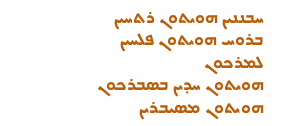ܚܒܢܢܝܢ ܗܘܝܬܘܢ ܪܬܚܝܢ ܒܪܘܚ ܗܘܝܬܘܢ ܦܠܚܝܢ ܠܡܪܟܘܢ
ܗܘܝܬܘܢ ܚܕܝܢ ܒܣܒܪܟܘܢ ܗܘܝܬܘܢ ܡܣܝܒܪܝܢ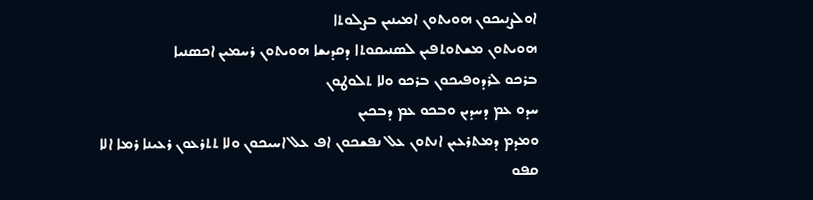ܐܘܠܨܢܝܟܘܢ ܗܘܝܬܘܢ ܐܡܝܢܝܢ ܒܨܠܘܬܐ
ܗܘܝܬܘܢ ܡܫܬܘܬܦܝܢ ܠܣܢܝܩܘܬܐ ܕܩܕܝܫܐ ܗܘܝܬܘܢ ܪܚܡܝܢ ܐܟܣܢܝܐ
ܒܪܟܘ ܠܪܕܘܦܝܟܘܢ ܒܪܟܘ ܘܠܐ ܬܠܘܛܘܢ
ܚܕܘ ܥܡ ܕܚܕܝܢ ܘܒܟܘ ܥܡ ܕܒܟܝܢ
ܘܡܕܡ ܕܡܬܪܥܝܢ ܐܢܬܘܢ ܥܠ ܢܦܫܟܘܢ ܐܦ ܥܠ ܐܚܝܟܘܢ ܘܠܐ ܬܬܪܥܘܢ ܪܥܝܢܐ ܪܡܐ ܐܠܐ ܩܦܘ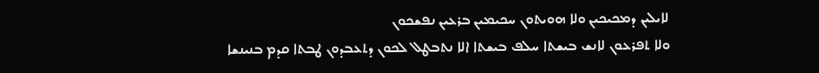ܠܐܝܠܝܢ ܕܡܟܝܟܝܢ ܘܠܐ ܗܘܝܬܘܢ ܚܟܝܡܝܢ ܒܪܥܝܢ ܢܦܫܟܘܢ
ܘܠܐ ܬܦܪܥܘܢ ܠܐܢܫ ܒܝܫܬܐ ܚܠܦ ܒܝܫܬܐ ܐܠܐ ܢܬܒܛܠ ܠܟܘܢ ܕܬܥܒܕܘܢ ܛܒܬܐ ܩܕܡ ܒܢܝܢܫܐ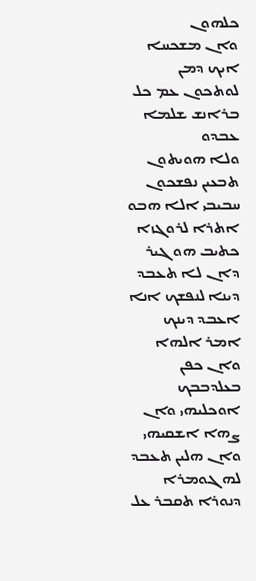ܟܠܗܘܢ
ܘܐܢ ܡܫܟܚܐ ܐܝܟ ܕܡܢ ܠܘܬܟܘܢ ܥܡ ܟܠ ܒܪܐܢܫ ܫܠܡܐ ܥܒܕܘ
ܘܠܐ ܗܘܝܬܘܢ ܬܒܥܝܢ ܢܦܫܟܘܢ ܚܒܝܒܝ ܐܠܐ ܗܒܘ ܐܬܪܐ ܠܪܘܓܙܐ ܟܬܝܒ ܗܘ ܓܝܪ ܕܐܢ ܠܐ ܬܥܒܕ ܕܝܢܐ ܠܢܦܫܟ ܐܢܐ ܐܥܒܕ ܕܝܢܟ ܐܡܪ ܐܠܗܐ
ܘܐܢ ܟܦܢ ܒܥܠܕܒܒܟ ܐܘܟܠܝܗܝ ܘܐܢ ܨܗܐ ܐܫܩܝܗܝ ܘܐܢ ܗܠܝܢ ܬܥܒܕ ܠܗ ܓܘܡܪܐ ܕܢܘܪܐ ܬܩܒܪ ܥܠ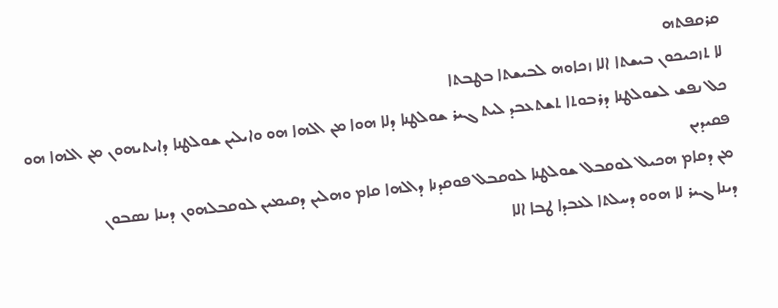ܩܪܩܦܬܗ
ܠܐ ܬܙܟܝܟܘܢ ܒܝܫܬܐ ܐܠܐ ܙܟܐܘܗ ܠܒܝܫܬܐ ܒܛܒܬܐ
ܟܠ ܢܦܫ ܠܫܘܠܛܢܐ ܕܪܒܘܬܐ ܬܫܬܥܒܕ ܠܝܬ ܓܝܪ ܫܘܠܛܢܐ ܕܠܐ ܗܘܐ ܡܢ ܐܠܗܐ ܗܘ ܘܐܝܠܝܢ ܫܘܠܛܢܐ ܕܐܝܬܝܗܘܢ ܡܢ ܐܠܗܐ ܗܘ ܦܩܝܕܝܢ
ܡܢ ܕܩܐܡ ܗܟܝܠ ܠܘܩܒܠ ܫܘܠܛܢܐ ܠܘܩܒܠ ܦܘܩܕܢܐ ܕܐܠܗܐ ܩܐܡ ܘܗܠܝܢ ܕܩܝܡܝܢ ܠܘܩܒܠܗܘܢ ܕܝܢܐ ܢܣܒܘܢ
ܕܝܢܐ ܓܝܪ ܠܐ ܗܘܘ ܕܚܠܬܐ ܠܥܒܕܐ ܛܒܐ ܐܠܐ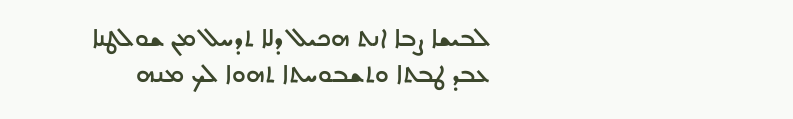ܠܒܝܫܐ ܨܒܐ ܐܢܬ ܗܟܝܠ ܕܠܐ ܬܕܚܠ ܡܢ ܫܘܠܛܢܐ ܥܒܕ ܛܒܬܐ ܘܬܫܒܘܚܬܐ ܬܗܘܐ ܠܟ ܡܢܗ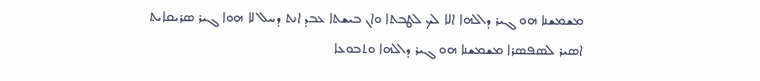ܡܫܡܫܢܐ ܗܘ ܓܝܪ ܕܐܠܗܐ ܐܠܐ ܠܟ ܠܛܒܬܐ ܘܐܢ ܒܝܫܬܐ ܥܒܕ ܐܢܬ ܕܚܠ ܠܐ ܗܘܐ ܓܝܪ ܣܪܝܩܐܝܬ ܐܣܝܪ ܠܣܦܣܪܐ ܡܫܡܫܢܐ ܗܘ ܓܝܪ ܕܐܠܗܐ ܘܬܒܘܥܐ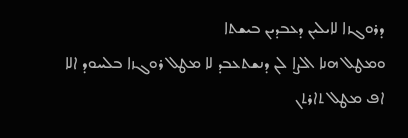ܕܪܘܓܙܐ ܠܐܝܠܝܢ ܕܥܒܕܝܢ ܒܝܫܬܐ
ܘܡܛܠ ܗܢܐ ܐܠܨܐ ܠܢ ܕܢܫܬܥܒܕ ܠܐ ܡܛܠ ܪܘܓܙܐ ܒܠܚܘܕ ܐܠܐ ܐܦ ܡܛܠ ܬܐܪܬܢ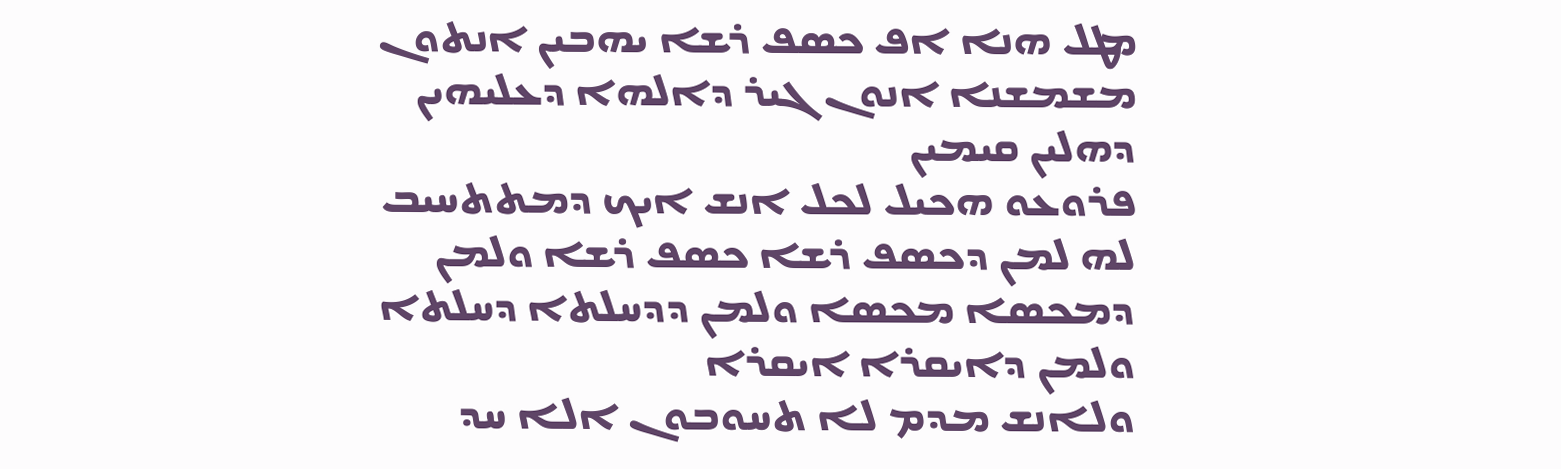ܡܛܠ ܗܢܐ ܐܦ ܟܣܦ ܪܫܐ ܝܗܒܝܢ ܐܢܬܘܢ ܡܫܡܫܢܐ ܐܢܘܢ ܓܝܪ ܕܐܠܗܐ ܕܥܠܝܗܝܢ ܕܗܠܝܢ ܩܝܡܝܢ
ܦܪܘܥܘ ܗܟܝܠ ܠܟܠ ܐܢܫ ܐܝܟ ܕܡܬܬܚܝܒ ܠܗ ܠܡܢ ܕܟܣܦ ܪܫܐ ܟܣܦ ܪܫܐ ܘܠܡܢ ܕܡܟܣܐ ܡܟܣܐ ܘܠܡܢ ܕܕܚܠܬܐ ܕܚܠܬܐ ܘܠܡܢ ܕܐܝܩܪܐ ܐܝܩܪܐ
ܘܠܐܢܫ ܡܕܡ ܠܐ ܬܚܘܒܘܢ ܐܠܐ ܚܕ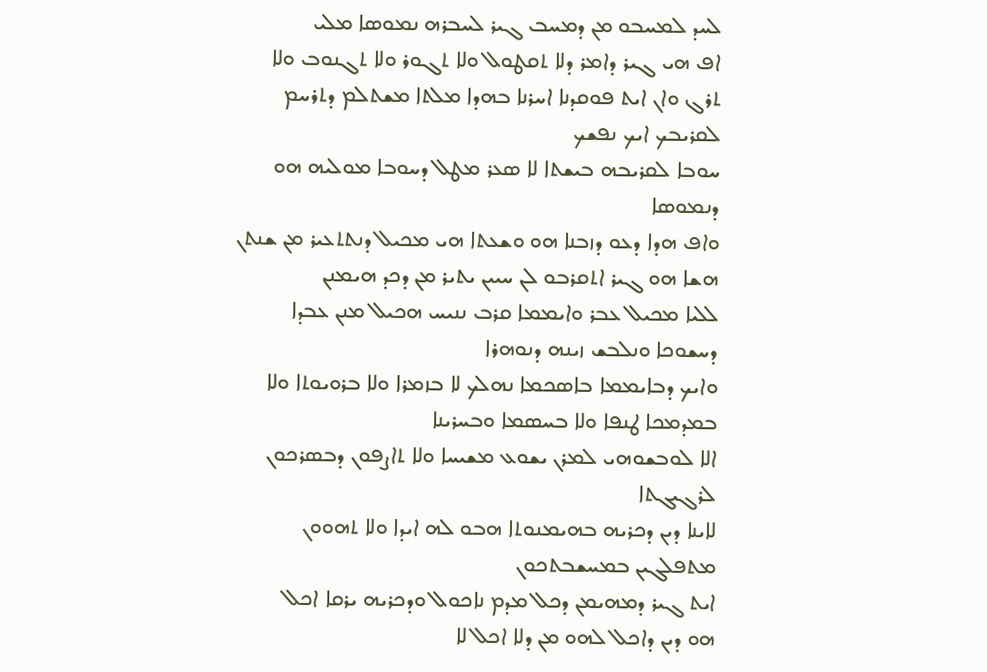ܠܚܕ ܠܡܚܒܘ ܡܢ ܕܡܚܒ ܓܝܪ ܠܚܒܪܗ ܢܡܘܣܐ ܡܠܝ
ܐܦ ܗܝ ܓܝܪ ܕܐܡܪ ܕܠܐ ܬܩܛܘܠ ܘܠܐ ܬܓܘܪ ܘܠܐ ܬܓܢܘܒ ܘܠܐ ܬܪܓ ܘܐܢ ܐܝܬ ܦܘܩܕܢܐ ܐܚܪܢܐ ܒܗܕܐ ܡܠܬܐ ܡܫܬܠܡ ܕܬܪܚܡ ܠܩܪܝܒܟ ܐܝܟ ܢܦܫܟ
ܚܘܒܐ ܠܩܪܝܒܗ ܒܝܫܬܐ ܠܐ ܣܥܪ ܡܛܠ ܕܚܘܒܐ ܡܘܠܝܗ ܗܘ ܕܢܡܘܣܐ
ܘܐܦ ܗܕܐ ܕܥܘ ܕܙܒܢܐ ܗܘ ܘܫܥܬܐ ܗܝ ܡܟܝܠ ܕܢܬܬܥܝܪ ܡܢ ܫܢܬܢ ܗܫܐ ܗܘ ܓܝܪ ܐܬܩܪܒܘ ܠܢ ܚܝܝܢ ܝܬܝܪ ܡܢ ܕܟܕ ܗܝܡܢܢ
ܠܠܝܐ ܡܟܝܠ ܥܒܪ ܘܐܝܡܡܐ ܩܪܒ ܢܢܝܚ ܗܟܝܠ ܡܢܢ ܥܒܕܐ ܕܚܫܘܟܐ ܘܢܠܒܫ ܙܝܢܗ ܕܢܘܗܪܐ
ܘܐܝܟ ܕܒܐܝܡܡܐ ܒܐܣܟܡܐ ܢܗܠܟ ܠܐ ܒܙܡܪܐ ܘܠܐ ܒܪܘܝܘܬܐ ܘܠܐ ܒܡܕܡܟܐ ܛܢܦܐ ܘܠܐ ܒܚܣܡܐ ܘܒܚܪܝܢܐ
ܐܠܐ ܠܘܒܫܘܗܝ ܠܡܪܢ ܝܫܘܥ ܡܫܝܚܐ ܘܠܐ ܬܐܨܦܘܢ ܕܒܣܪܟܘܢ ܠܪܓܝܓܬܐ
ܠܐܝܢܐ ܕܝܢ ܕܟܪܝܗ ܒܗܝܡܢܘܬܐ ܗܒܘ ܠܗ ܐܝܕܐ ܘܠܐ ܬܗܘܘܢ ܡܬܦܠܓܝܢ ܒܡܚܫܒܬܟܘܢ
ܐܝܬ ܓܝܪ ܕܡܗܝܡܢ ܕܟܠ ܡܕܡ ܢܐܟܘܠ ܘܕܟܪܝܗ ܝܪܩܐ ܐܟܠ
ܗܘ ܕܝܢ ܕܐܟܠ ܠܗܘ ܡܢ ܕܠܐ ܐܟܠ ܠܐ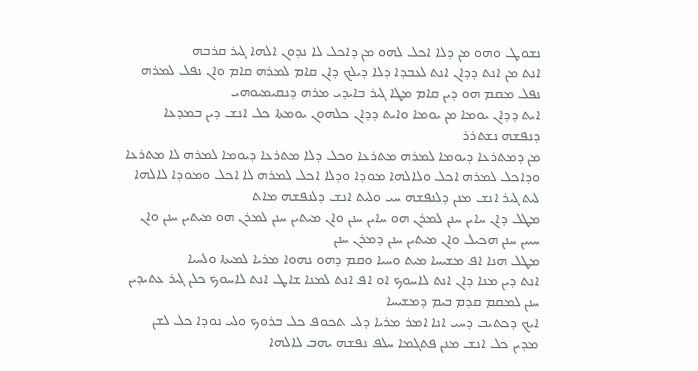ܢܫܘܛ ܘܗܘ ܡܢ ܕܠܐ ܐܟܠ ܠܗܘ ܡܢ ܕܐܟܠ ܠܐ ܢܕܘܢ ܐܠܗܐ ܓܝܪ ܩܪܒܗ
ܐܢܬ ܡܢ ܐܢܬ ܕܕܐܢ ܐܢܬ ܠܥܒܕܐ ܕܠܐ ܕܝܠܟ ܕܐܢ ܩܐܡ ܠܡܪܗ ܩܐܡ ܘܐܢ ܢܦܠ ܠܡܪܗ ܢܦܠ ܡܩܡ ܗܘ ܕܝܢ ܩܐܡ ܡܛܐ ܓܝܪ ܒܐܝܕܝ ܡܪܗ ܕܢܩܝܡܝܘܗܝ
ܐܝܬ ܕܕܐܢ ܝܘܡܐ ܡܢ ܝܘܡܐ ܘܐܝܬ ܕܕܐܢ ܟܠܗܘܢ ܝܘܡܬܐ ܟܠ ܐܢܫ ܕܝܢ ܒܡܕܥܐ ܕܢܦܫܗ ܢܫܬܪܪ
ܡܢ ܕܡܬܪܥܐ ܕܝܘܡܐ ܠܡܪܗ ܡܬܪܥܐ ܘܟܠ ܕܠܐ ܡܬܪܥܐ ܕܝܘܡܐ ܠܡܪܗ ܠܐ ܡܬܪܥܐ ܘܕܐܟܠ ܠܡܪܗ ܐܟܠ ܘܠܐܠܗܐ ܡܘܕܐ ܘܕܠܐ ܐܟܠ ܠܡܪܗ ܠܐ ܐܟܠ ܘܡܘܕܐ ܠܐܠܗܐ
ܠܝܬ ܓܝܪ ܐܢܫ ܡܢܢ ܕܠܢܦܫܗ ܚܝ ܘܠܝܬ ܐܢܫ ܕܠܢܦܫܗ ܡܐܬ
ܡܛܠ ܕܐܢ ܚܐܝܢ ܚܢܢ ܠܡܪܢ ܗܘ ܚܐܝܢ ܚܢܢ ܘܐܢ ܡܝܬܝܢ ܚܢܢ ܠܡܪܢ ܗܘ ܡܝܬܝܢ ܚܢܢ ܘܐܢ ܚܝܝܢ ܚܢܢ ܗܟܝܠ ܘܐܢ ܡܝܬܝܢ ܚܢܢ ܕܡܪܢ ܚܢܢ
ܡܛܠ ܗܢܐ ܐܦ ܡܫܝܚܐ ܡܝܬ ܘܚܝܐ ܘܩܡ ܕܗܘ ܢܗܘܐ ܡܪܝܐ ܠܡܝܬܐ ܘܠܚܝܐ
ܐܢܬ ܕܝܢ ܡܢܐ ܕܐܢ ܐܢܬ ܠܐܚܘܟ ܐܘ ܐܦ ܐܢܬ ܠܡܢܐ ܫܐܛ ܐܢܬ ܠܐܚܘܟ ܟܠܢ ܓܝܪ ܥܬܝܕܝܢ ܚܢܢ ܠܡܩܡ ܩܕܡ ܒܝܡ ܕܡܫܝܚܐ
ܐܝܟ ܕܟܬܝܒ ܕܚܝ ܐܢܐ ܐܡܪ ܡܪܝܐ ܕܠܝ ܬܟܘܦ ܟܠ ܒܪܘܟ ܘܠܝ ܢܘܕܐ ܟܠ ܠܫܢ
ܡܕܝܢ ܟܠ ܐܢܫ ܡܢܢ ܦܬܓܡܐ ܚܠܦ ܢܦܫܗ ܝܗܒ ܠܐܠܗܐ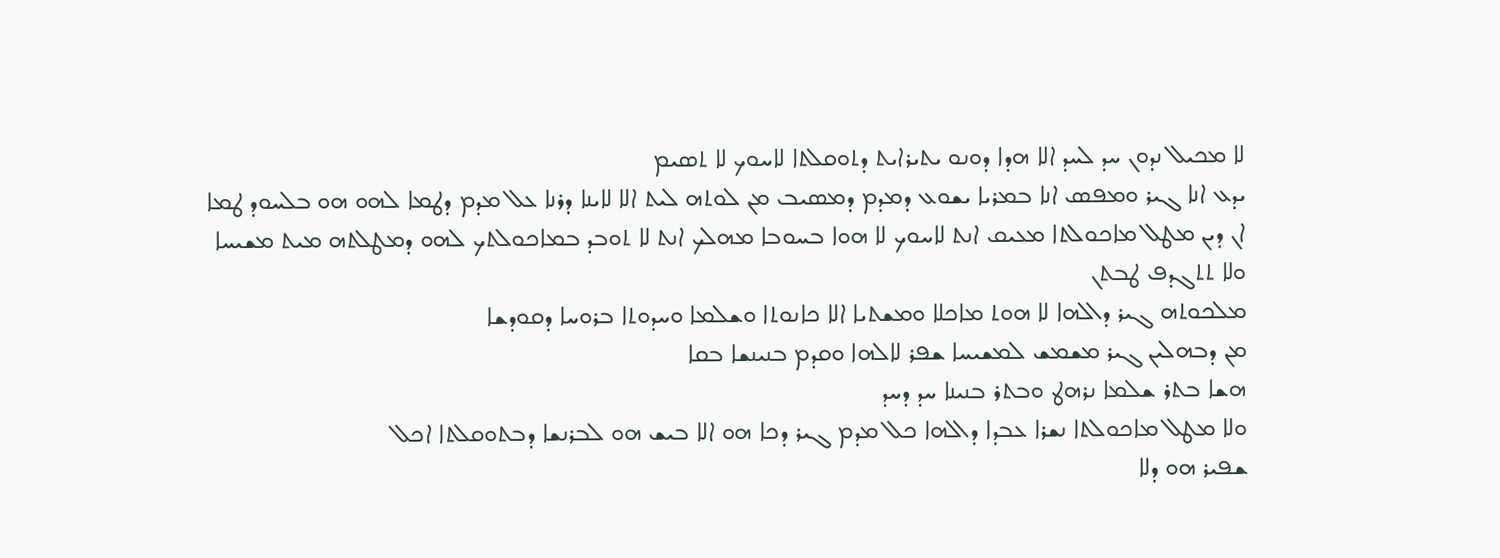ܠܐ ܡܟܝܠ ܢܕܘܢ ܚܕ ܠܚܕ ܐܠܐ ܗܕܐ ܕܘܢܘ ܝܬܝܪܐܝܬ ܕܬܘܩܠܬܐ ܠܐܚܘܟ ܠܐ ܬܣܝܡ
ܝܕܥ ܐܢܐ ܓܝܪ ܘܡܦܣ ܐܢܐ ܒܡܪܝܐ ܝܫܘܥ ܕܡܕܡ ܕܡܣܝܒ ܡܢ ܠܘܬܗ ܠܝܬ ܐܠܐ ܠܐܝܢܐ ܕܪܢܐ ܥܠ ܡܕܡ ܕܛܡܐ ܠܗܘ ܗܘ ܒܠܚܘܕ ܛܡܐ
ܐܢ ܕܝܢ ܡܛܠ ܡܐܟܘܠܬܐ ܡܥܝܩ ܐܢܬ ܠܐܚܘܟ ܠܐ ܗܘܐ ܒܚܘܒܐ ܡܗܠܟ ܐܢܬ ܠܐ ܬܘܒܕ ܒܡܐܟܘܠܬܟ ܠܗܘ ܕܡܛܠܬܗ ܡܝܬ ܡܫܝܚܐ
ܘܠܐ ܬܬܓܕܦ ܛܒܬܢ
ܡܠܟܘܬܗ ܓܝܪ ܕܐܠܗܐ ܠܐ ܗܘܬ ܡܐܟܠܐ ܘܡܫܬܝܐ ܐܠܐ ܟܐܢܘܬܐ ܘܫܠܡܐ ܘܚܕܘܬܐ ܒܪܘܚܐ ܕܩܘܕܫܐ
ܡܢ ܕܒܗܠܝܢ ܓܝܪ ܡܫܡܫ ܠܡܫܝܚܐ ܫܦܪ ܠܐܠܗܐ ܘܩܕܡ ܒܢܝܢܫܐ ܒܩܐ
ܗܫܐ ܒܬܪ ܫܠܡܐ ܢܪܗܛ ܘܒܬܪ ܒܢܝܢܐ ܚܕ ܕܚܕ
ܘܠܐ ܡܛܠ ܡܐܟܘܠܬܐ ܢܫܪܐ ܥܒܕܐ ܕܐܠܗܐ ܟܠ ܡܕܡ ܓܝܪ ܕܟܐ ܗܘ ܐܠܐ ܒܝܫ ܗܘ ܠܒܪܢܫܐ ܕܒܬܘܩܠܬܐ ܐܟܠ
ܫܦܝܪ ܗܘ ܕܠܐ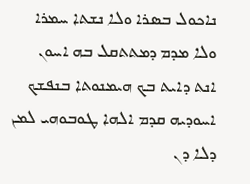ܢܐܟܘܠ ܒܣܪܐ ܘܠܐ ܢܫܬܐ ܚܡܪܐ ܘܠܐ ܡܕܡ ܕܡܬܬܩܠ ܒܗ ܐܚܘܢ
ܐܢܬ ܕܐܝܬ ܒܟ ܗܝܡܢܘܬܐ ܒܢܦܫܟ ܐܚܘܕܝܗ ܩܕܡ ܐܠܗܐ ܛܘܒܘܗܝ ܠܡܢ ܕܠܐ ܕܢ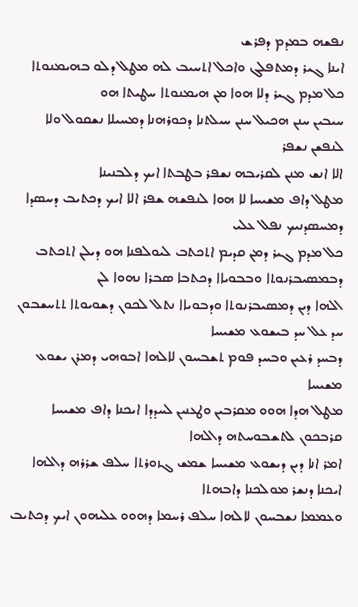ܢܦܫܗ ܒܡܕܡ ܕܦܪܫ
ܐܝܢܐ ܓܝܪ ܕܡܬܦܠܓ ܘܐܟܠ ܐܬܚܝܒ ܠܗ ܡܛܠ ܕܠܘ ܒܗܝܡܢܘܬܐ ܟܠ ܡܕܡ ܓܝܪ ܕܠܐ ܗܘܐ ܡܢ ܗܝܡܢܘܬܐ ܚܛܝܬܐ ܗܘ
ܚܝܒܝܢ ܚܢܢ ܗܟܝܠ ܚܢܢ ܚܝܠܬܢܐ ܕܟܘܪܗܢܐ ܕܡܚܝܠܐ ܢܫܩܘܠ ܘܠܐ ܠܢܦܫܢ ܢܫܦܪ
ܐܠܐ ܐܢܫ ܡܢܢ ܠܩܪܝܒܗ ܢܫܦܪ ܒܛܒܬܐ ܐܝܟ ܕܠܒܢܝܢܐ
ܡܛܠ ܕܐܦ ܡܫܝܚܐ ܠܐ ܗܘܐ ܠܢܦܫܗ ܫܦܪ ܐܠܐ ܐܝܟ ܕܟܬܝܒ ܕܚܣܕܐ ܕܡܚܣܕܢܝܟ ܢܦܠ ܥܠܝ
ܟܠ ܡܕܡ ܓܝܪ ܕܡܢ ܩܕܝܡ ܐܬܟܬܒ ܠܝܘܠܦܢܐ ܗܘ ܕܝܠܢ ܐܬܟܬܒ ܕܒܡܣܝܒܪܢܘܬܐ ܘܒܒܘܝܐܐ ܕܟܬܒܐ ܣܒܪܐ ܢܗܘܐ ܠܢ
ܐܠܗܐ ܕܝܢ ܕܡܣܝܒܪܢܘܬܐ ܘܕܒܘܝܐܐ ܢܬܠ ܠܟܘܢ ܕܫܘܝܘܬܐ ܬܬܚܫܒܘܢ ܚܕ ܥܠ ܚܕ ܒܝܫܘܥ ܡܫܝܚܐ
ܕܒܚܕ ܪܥܝܢ ܘܒܚܕ ܦܘܡ ܬܫܒܚܘܢ ܠܐܠܗܐ ܐܒܘܗܝ ܕܡܪܢ ܝܫܘܥ ܡܫܝܚܐ
ܡܛܠ ܗܕܐ ܗܘܘ ܡܩܪܒܝܢ ܘܛܥܢܝܢ ܠܚܕܕܐ ܐܝܟܢܐ ܕܐܦ ܡܫܝܚܐ ܩܪܒܟܘܢ ܠܬܫܒܘܚܬܗ ܕܐܠܗܐ
ܐܡܪ ܐܢܐ ܕܝܢ ܕܝܫܘܥ ܡܫܝܚܐ ܫܡܫ ܓܙܘܪܬܐ ܚܠܦ ܫܪܪܗ ܕܐܠܗܐ ܐܝܟܢܐ ܕܢܫܪ ܡܘܠܟܢܐ ܕܐܒܗܬܐ
ܘܥܡܡܐ ܢܫܒܚܘܢ ܠܐܠܗܐ ܚܠܦ ܪܚܡܐ ܕܗܘܘ ܥܠܝܗܘܢ ܐܝܟ ܕܟܬܝܒ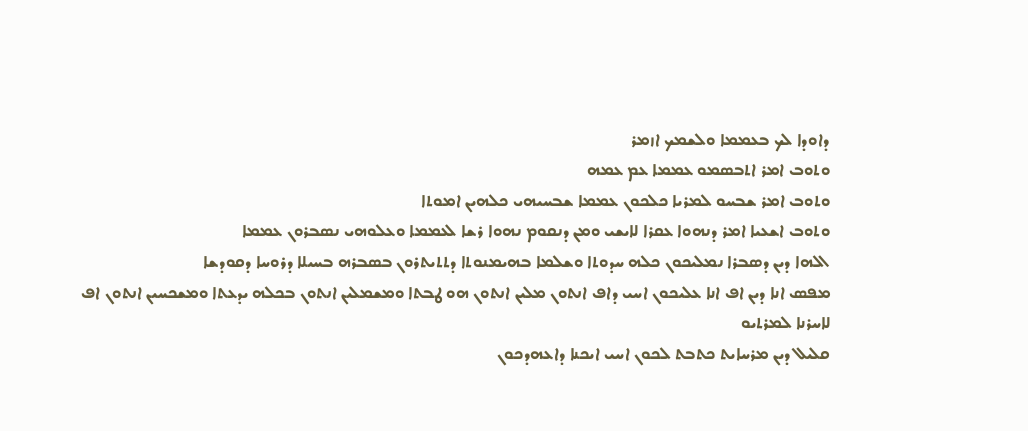ܕܐܘܕܐ ܠܟ ܒܥܡܡܐ ܘܠܫܡܟ ܐܙܡܪ
ܘܬܘܒ ܐܡܪ ܐܬܒܣܡܘ ܥܡܡܐ ܥܡ ܥܡܗ
ܘܬܘܒ ܐܡܪ ܫܒܚܘ ܠܡܪܝܐ ܟܠܟܘܢ ܥܡܡܐ ܫܒܚܝܗܝ ܟܠܗܝܢ ܐܡܘܬܐ
ܘܬܘܒ ܐܫܥܝܐ ܐܡܪ ܕܢܗܘܐ ܥܩܪܐ ܠܐܝܫܝ ܘܡܢ ܕܢܩܘܡ ܢܗܘܐ ܪܫܐ ܠܥܡܡܐ ܘܥܠܘܗܝ ܢܣܒܪܘܢ ܥܡܡܐ
ܐܠܗܐ ܕܝܢ ܕܣܒܪܐ ܢܡܠܝܟܘܢ ܟܠܗ ܚܕܘܬܐ ܘܫܠܡܐ ܒܗܝܡܢܘܬܐ ܕܬܬܝܬܪܘܢ ܒܣܒܪܗ ܒܚܝܠܐ ܕܪܘܚܐ ܕܩܘܕܫܐ
ܡܦܣ ܐܢܐ ܕܝܢ ܐܦ ܐܢܐ ܥܠܝܟܘܢ ܐܚܝ ܕܐܦ ܐܢܬܘܢ ܡܠܝܢ ܐܢܬܘܢ ܗܘ ܛܒܬܐ ܘܡܫܡܠܝܢ ܐܢܬܘܢ ܒܟܠܗ ܝܕܥܬܐ ܘܡܫܟܚܝܢ ܐܢܬܘܢ ܐܦ ܠܐܚܪܢܐ ܠܡܪܬܝܘ
ܩܠܝܠ ܕܝܢ ܡܪܚܐܝܬ ܟܬܒܬ ܠܟܘܢ ܐܚܝ ܐܝܟܢܐ ܕܐܥܗܕܟܘܢ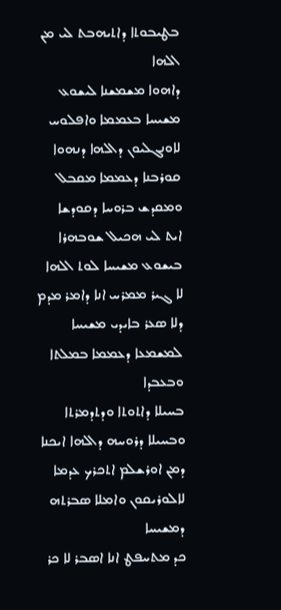ܒܛܝܒܘܬܐ ܕܐܬܝܗܒܬ ܠܝ ܡܢ ܐܠܗܐ
ܕܐܗܘܐ ܡܫܡܫܢܐ ܠܝܫܘܥ ܡܫܝܚܐ ܒܥܡܡܐ ܘܐܦܠܘܚ ܠܐܘܢܓܠܝܘܢ ܕܐܠܗܐ ܕܢܗܘܐ ܩܘܪܒܢܐ ܕܥܡܡܐ ܡܩܒܠ ܘܡܩܕܫ ܒܪܘܚܐ ܕܩܘܕܫܐ
ܐܝܬ ܠܝ ܗܟܝܠ ܫܘܒܗܪܐ ܒܝܫܘܥ ܡܫܝܚܐ ܠܘܬ ܐܠܗܐ
ܠܐ ܓܝܪ ܡܡܪܚ ܐܢܐ ܕܐܡܪ ܡܕܡ ܕܠܐ ܣܥܪ ܒܐܝܕܝ ܡܫܝܚܐ ܠܡܫܡܥܐ ܕܥܡܡܐ ܒܡܠܬܐ ܘܒܥܒܕܐ
ܒܚܝܠܐ ܕܐܬܘܬܐ ܘܕܬܕܡܪܬܐ ܘܒܚܝܠܐ ܕܪܘܚܗ ܕܐܠܗܐ ܐܝܟܢܐ ܕܡܢ ܐܘܪܫܠܡ ܐܬܟܪܟ ܥܕܡܐ ܠܐܠܘܪܝܩܘܢ ܘܐܡܠܐ ܣܒܪܬܗ ܕܡܫܝܚܐ
ܟܕ ܡܬܚܦܛ ܐܢܐ ܐܣܒܪ ܠܐ ܟܪ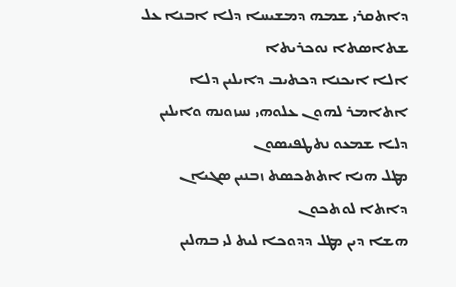ܕܐܬܩܪܝ ܫܡܗ ܕܡܫܝܚܐ ܕܠܐ ܐܒܢܐ ܥܠ ܫܬܐܣܬܐ ܢܘܟܪܝܬܐ
ܐܠܐ ܐܝܟܢܐ ܕܟܬܝܒ ܕܐܝܠܝܢ ܕܠܐ ܐܬܐܡܪ ܠܗܘܢ ܥܠܘܗܝ ܢܚܙܘܢܗ ܘܐܝܠܝܢ ܕܠܐ ܫܡܥܘ ܢܬܛܦܝܣܘܢ
ܡܛܠ ܗܢܐ ܐܬܬܟܣܬ ܙܒܢܝܢ ܣܓܝܐܢ ܕܐܬܐ ܠܘܬܟܘܢ
ܗܫܐ ܕܝܢ ܡܛܠ ܕܕܘܟܐ ܠܝܬ ܠܝ ܒܗܠܝܢ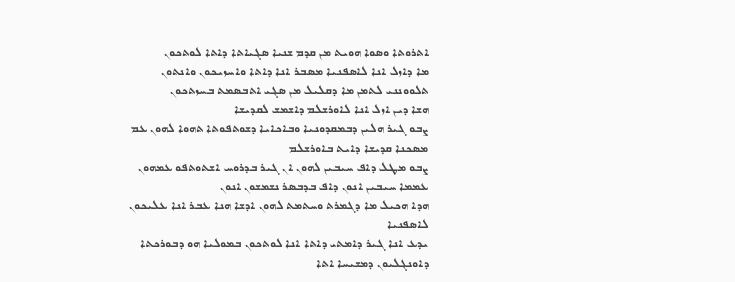ܐܬܪܘܬܐ ܘܣܘܐ ܗܘܝܬ ܡܢ ܩܕܡ ܫܢܝܐ ܣܓܝܐܬܐ ܕܐܬܐ ܠܘܬܟܘܢ
ܡܐ ܕܐܙܠ ܐܢܐ ܠܐܣܦܢܝܐ ܡܣܒܪ ܐܢܐ ܕܐܬܐ ܘܐܚܙܝܟܘܢ ܘܐܢܬܘܢ ܬܠܘܘܢܢܝ ܠܬܡܢ ܡܐ ܕܩܠܝܠ ܡܢ ܣܓܝ ܐܬܒܣܡܬ ܒܚܙܬܟܘܢ
ܗܫܐ ܕܝܢ ܐܙܠ ܐܢܐ ܠܐܘܪܫܠܡ ܕܐܫܡܫ ܠܩܕܝܫܐ
ܨܒܘ ܓܝܪ ܗܠܝܢ ܕܒܡܩܕܘܢܝܐ ܘܒܐܟܐܝܐ ܕܫܘܬܦܘܬܐ ܬܗܘܐ ܠܗܘܢ ܥܡ ܡܣܟܢܐ ܩܕܝܫܐ ܕܐܝܬ ܒܐܘܪܫܠܡ
ܨܒܘ ܡܛܠ ܕܐܦ ܚܝܒܝܢ ܠܗܘܢ ܐܢ ܓܝܪ ܒܕܪܘܚ ܐܫܬܘܬܦܘ ܥܡܗܘܢ ܥܡܡܐ ܚܝܒܝܢ ܐܢܘܢ ܕܐܦ ܒܕܒܣܪ ܢܫܡܫܘܢ ܐܢܘܢ
ܗܕܐ ܗܟܝܠ ܡܐ ܕܓܡܪܬ ܘܚܬܡܬ ܠܗܘܢ ܐܕܫܐ ܗܢܐ ܥܒܪ ܐܢܐ ܥܠܝܟܘܢ ܠܐܣܦܢܝܐ
ܝܕܥ ܐܢܐ ܓܝܪ ܕܐܡܬܝ ܕܐܬܐ ܐܢܐ ܠܘܬܟܘܢ ܒܡܘܠܝܐ ܗܘ ܕܒܘܪܟܬܐ ܕܐܘܢܓܠܝܘܢ ܕܡܫܝܚܐ ܐܬܐ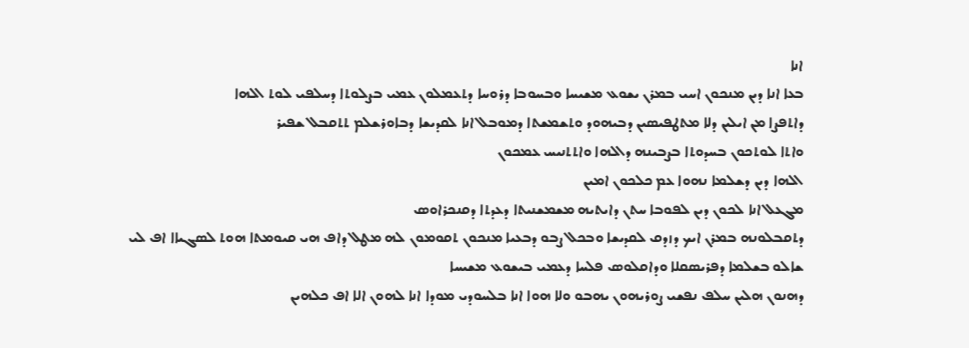ܐܢܐ
ܒܥܐ ܐܢܐ ܕܝܢ ܡܢܟܘܢ ܐܚܝ ܒܡܪܢ ܝܫܘܥ ܡܫܝܚܐ ܘܒܚܘܒܐ ܕܪܘܚܐ ܕܬܥܡܠܘܢ ܥܡܝ ܒܨܠܘܬܐ ܕܚܠܦܝ ܠܘܬ ܐܠܗܐ
ܕܐܬܦܨܐ ܡܢ ܐܝܠܝܢ ܕܠܐ ܡܬܛܦܝܣܝܢ ܕܒܝܗܘܕ ܘܬܫܡܫܬܐ ܕܡܘܒܠ ܐܢܐ ܠܩܕܝܫܐ ܕܒܐܘܪܫܠܡ ܬܬܩܒܠ ܫܦܝܪ
ܘܐܬܐ ܠܘܬܟܘܢ ܒܚܕܘܬܐ ܒܨܒܝܢܗ ܕܐܠܗܐ ܘܐܬܬܢܝܚ ܥܡܟܘܢ
ܐܠܗܐ ܕܝܢ ܕܫܠܡܐ ܢܗܘܐ ܥܡ ܟܠܟܘܢ ܐܡܝܢ
ܡܓܥܠ ܐܢܐ ܠܟܘܢ ܕܝܢ ܠܦܘܒܐ ܚܬܢ ܕܐܝܬܝܗ ܡܫܡܫܢܝܬܐ ܕܥܕܬܐ ܕܩܢܟܪܐܘܣ
ܕܬܩܒܠܘܢܗ ܒܡܪܢ ܐܝܟ ܕܙܕܩ ܠܩܕܝܫܐ ܘܒܟܠ ܨܒܘ ܕܒܥܝܐ ܡܢܟܘܢ ܬܩܘܡܘܢ ܠܗ ܡܛܠ ܕܐܦ ܗܝ ܩܝܘܡܬܐ ܗܘܬ ܠܣܓܝܐܐ ܐܦ ܠܝ
ܫܐܠܘ ܒܫܠܡܐ ܕܦܪܝܣܩܠܐ ܘܕܐܩܠܘܣ ܦܠܚܐ ܕܥܡܝ ܒܝܫܘܥ ܡܫܝܚܐ
ܕܗܢܘܢ ܗܠܝܢ ܚܠܦ ܢܦܫܝ ܨܘܪܝܗܘܢ ܝܗܒܘ ܘܠܐ ܗܘܐ ܐܢܐ ܒܠܚܘܕܝ ܡܘܕܐ ܐܢܐ ܠܗܘܢ ܐܠܐ ܐܦ ܟܠܗܝܢ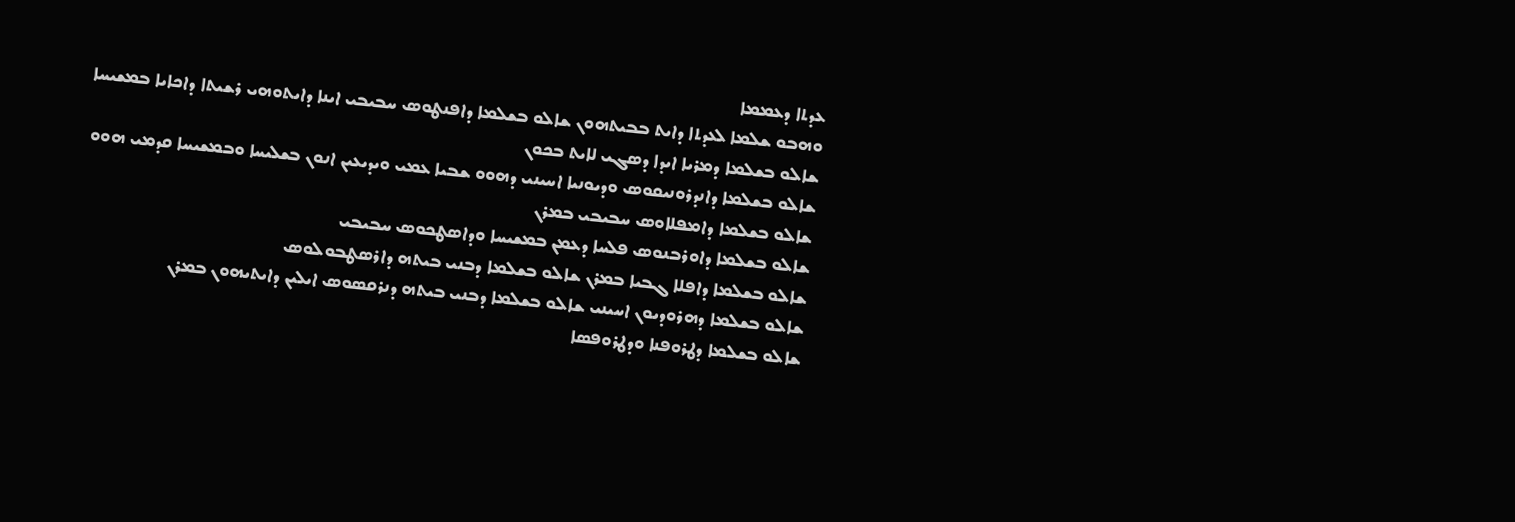ܥܕܬܐ ܕܥܡܡܐ
ܘܗܒܘ ܫܠܡܐ ܠܥܕܬܐ ܕܐܝܬ ܒܒܝܬܗܘܢ ܫܐܠܘ ܒܫܠܡܐ ܕܐܦܢܛܘܣ ܚܒܝܒܝ ܐܝܢܐ ܕܐܝܬܘܗܝ ܪܫܝܬܐ ܕܐܟܐܝܐ ܒܡܫܝܚܐ
ܫܐܠܘ ܒܫܠܡܐ ܕܡܪܝܐ ܐܝܕܐ ܕܣܓܝ ܠܐܝܬ ܒܟܘܢ
ܫܐܠܘ ܒܫܠܡܐ ܕܐܢܕܪܘܢܝܩܘܣ ܘܕܝܘܢܝܐ ܐܚܝܢܝ ܕܗܘܘ ܫܒܝܐ ܥܡܝ ܘܝܕܝܥܝܢ ܐܢܘܢ ܒܫܠܝܚܐ ܘܒܡܫܝܚܐ ܩܕܡܝ ܗܘܘ
ܫܐܠܘ ܒܫܠܡܐ ܕܐܡܦܠܐܘܣ ܚܒܝܒܝ ܒܡܪܢ
ܫܐܠܘ ܒܫܠܡܐ ܕܐܘܪܒܢܘܣ ܦܠܚܐ ܕܥܡܢ ܒܡܫܝܚܐ ܘܕܐܣܛܟܘܣ ܚܒܝܒܝ
ܫܐܠܘ ܒܫܠܡܐ ܕܐܦܠܐ ܓܒܝܐ ܒܡܪܢ ܫܐܠܘ ܒܫܠܡܐ ܕܒܢܝ ܒܝܬܗ ܕܐܪܣܛܒܘܠܘܣ
ܫܐܠܘ ܒܫܠܡܐ ܕܗܪܘܕܝܘܢ ܐܚܝܢܝ ܫܐܠܘ ܒܫܠܡܐ ܕܒܢܝ ܒܝܬܗ ܕܢܪܩܣܘܣ ܐܝܠܝܢ ܕܐܝܬܝܗܘܢ ܒܡܪܢ
ܫܐܠܘ ܒܫܠܡܐ ܕܛܪܘܦܢܐ ܘܕܛܪܘܦܣܐ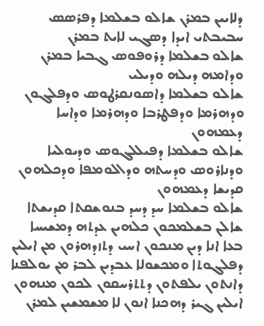ܕܠܐܝܝܢ ܒܡܪܢ ܫܐܠܘ ܒܫܠܡܐ ܕܦܪܣܣ ܚܒܝܒܬܝ ܐܝܕܐ ܕܣܓܝ ܠܐܝܬ ܒܡܪܢ
ܫܐܠܘ ܒܫܠܡܐ ܕܪܘܦܘܣ ܓܒܝܐ ܒܡܪܢ ܘܕܐܡܗ ܕܝܠܗ ܘܕܝܠܝ
ܫܐܠܘ ܒܫܠܡܐ ܕܐܣܘܢܩܪܛܘܣ ܘܕܦܠܓܘܢ ܘܕܗܪܡܐ ܘܕܦܛܪܒܐ ܘܕܗܪܡܐ ܘܕܐܚܐ ܕܥܡܗܘܢ
ܫܐܠܘ ܒܫܠܡܐ ܕܦܝܠܠܓܘܣ ܘܕܝܘܠܝܐ ܘܕܢܐܪܘܣ ܘܕܚܬܗ ܘܕܐܠܘܡܦܐ ܘܕܟܠܗܘܢ ܩܕܝܫܐ ܕܥܡܗܘܢ
ܫܐܠܘ ܒܫܠܡܐ ܚܕ ܕܚܕ ܒܢܘܫܩܬܐ ܩܕܝܫܬܐ ܫܐܠܢ ܒܫܠܡܟܘܢ ܟܠܗܝܢ ܥܕܬܗ ܕܡܫܝܚܐ
ܒܥܐ ܐܢܐ ܕܝܢ ܡܢܟܘܢ ܐܚܝ ܕܬܙܕܗܪܘܢ ܡܢ ܐܝܠܝܢ ܕܦܠܓܘܬܐ ܘܡܟܫܘܠܐ ܥܒܕܝܢ ܠܒܪ ܡܢ ܝܘܠܦܢܐ ܕܐܢܬܘܢ ܝܠܦܬܘܢ ܕܬܬܪܚܩܘܢ ܠܟܘܢ ܡܢܗܘܢ
ܐܝܠܝܢ ܓܝܪ ܕܗܟܢܐ ܐܢܘܢ ܠܐ ܡܫܡܫܝܢ ܠܡܪܢ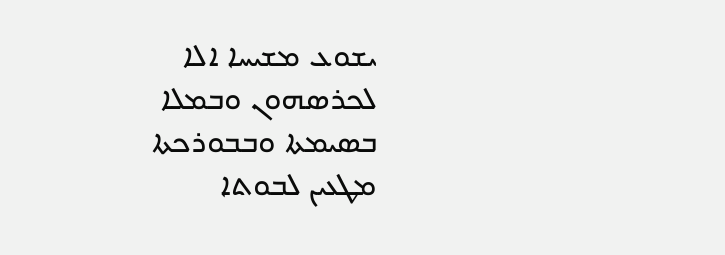ܝܫܘܥ ܡܫܝܚܐ ܐܠܐ ܠܟܪܣܗܘܢ ܘܒܡܠܐ ܒܣܝܡܬܐ ܘܒܒܘܪܟܬܐ ܡܛܥܝܢ ܠܒܘܬܐ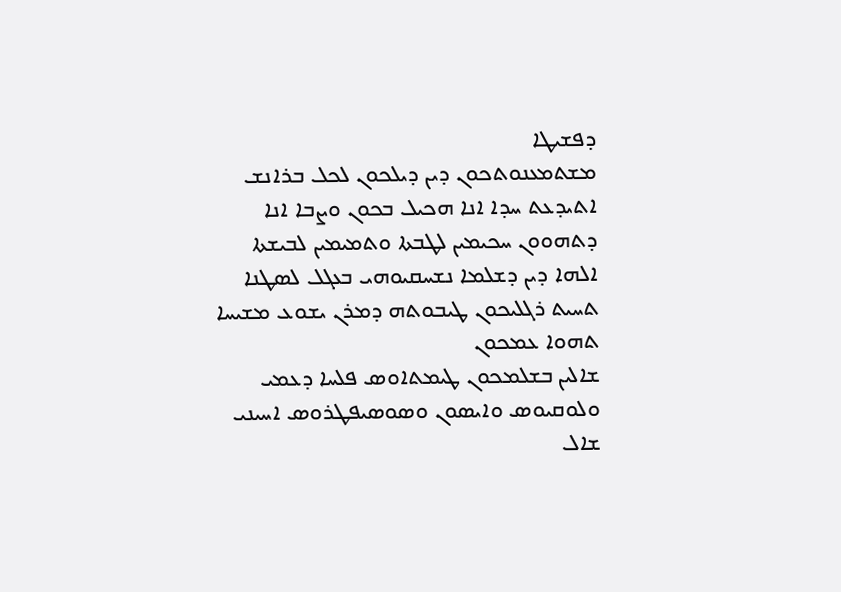ܕܦܫܝܛܐ
ܡܫܬܡܥܢܘܬܟܘܢ ܕܝܢ ܕܝܠܟܘܢ ܠܟܠ ܒܪܐܢܫ ܐܬܝܕܥܬ ܚܕܐ ܐܢܐ ܗܟܝܠ ܒܟܘܢ ܘܨܒܐ ܐܢܐ ܕܬܗܘܘܢ ܚܟܝܡܝܢ ܠܛܒܬܐ ܘܬܡܝܡܝܢ ܠܒܝܫܬܐ
ܐܠܗܐ ܕܝܢ ܕܫܠܡܐ ܢܫܚܩܝܘܗܝ ܒܥܓܠ ܠܣܛܢܐ ܬܚܝܬ ܪܓܠܝܟܘܢ ܛܝܒܘܬܗ ܕܡܪܢ ܝܫܘܥ ܡܫܝܚܐ ܬܗܘܐ ܥܡܟܘܢ
ܫܐܠܝܢ ܒܫܠܡܟܘܢ ܛܝܡܬܐܘܣ ܦܠܚܐ ܕܥܡܝ ܘܠܘܩܝܘܣ ܘܐܝܣܘܢ ܘܣܘܣܝܦܛܪܘܣ ܐܚܝܢܝ
ܫܐܠ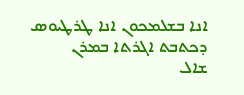ܐܢܐ ܒܫܠܡܟܘܢ ܐܢܐ ܛܪܛܝܘܣ ܕܟܬܒܬ ܐܓܪܬܐ ܒܡܪܢ
ܫܐܠ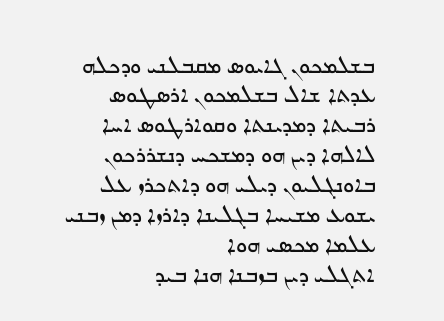ܒܫܠܡܟܘܢ ܓܐܝܘܣ ܡܩܒܠܢܝ ܘܕܟܠܗ ܥܕܬܐ ܫܐܠ ܒܫܠܡܟܘܢ ܐܪܣܛܘܣ ܪܒܝܬܐ ܕܡܕܝܢܬܐ ܘܩܘܐܪܛܘܣ ܐܚܐ
ܠܐܠܗܐ ܕܝܢ ܗܘ ܕܡܫܟܚ ܕܢܫܪܪܟܘܢ ܒܐܘܢܓܠܝܘܢ ܕܝܠܝ ܗܘ ܕܐܬܟܪܙ ܥܠ ܝܫܘܥ ܡܫܝܚܐ ܒܓܠܝܢܐ ܕܐܪܙܐ ܕܡܢ ܙܒܢܝ ܥܠܡܐ ܡܟܣܝ ܗܘܐ
ܐܬܓܠܝ ܕܝܢ ܒܙܒܢܐ ܗܢܐ ܒܝܕ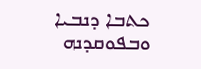ܟܬܒܐ ܕܢܒܝܐ ܘܒܦܘܩܕܢܗ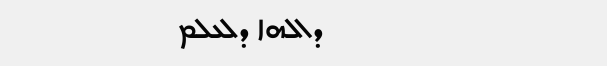ܕܐܠܗܐ ܕܠܥܠܡ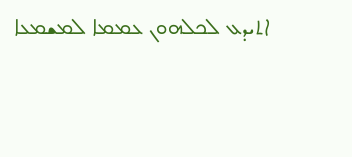ܐܬܝܕܥ ܠܟܠܗܘܢ ܥܡܡܐ ܠܡܫܡܥܐ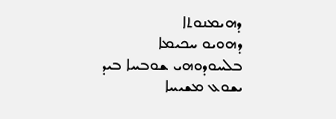ܕܗܝܡܢܘܬܐ
ܕܗܘܝܘ ܚܟܝܡܐ ܒܠܚܘܕܘܗܝ ܫܘܒܚܐ ܒܝܕ ܝܫܘܥ ܡܫܝܚܐ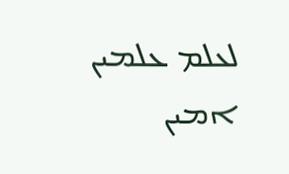ܠܥܠܡ ܥܠܡܝܢ ܐܡܝܢ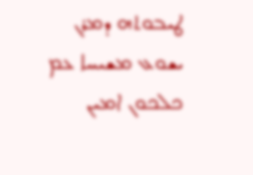ܛܝܒܘܬܗ ܕܡܪܢ ܝܫܘܥ ܡܫܝܚܐ ܥܡ ܟܠܟܘܢ ܐܡܝܢ